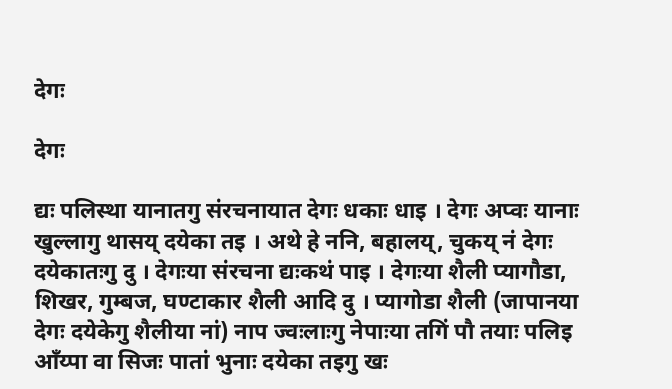देगः

देगः

द्यः पलिस्था यानातगु संरचनायात देगः धकाः धाइ । देगः अप्वः यानाः खुल्लागु थासय् दयेका तइ । अथे हे ननि, बहालय्, चुकय् नं देगः दयेकातःगु दु । देगःया संरचना द्यःकथं पाइ । देगःया शैली प्यागौडा, शिखर, गुम्बज, घण्टाकार शैली आदि दु । प्यागोडा शैली (जापानया देगः दयेकेगु शैलीया नां) नाप ज्वःलाःगु नेपाःया तगिं पौ तयाः पलिइ आँय्पा वा सिजः पातां भुनाः दयेका तइगु खः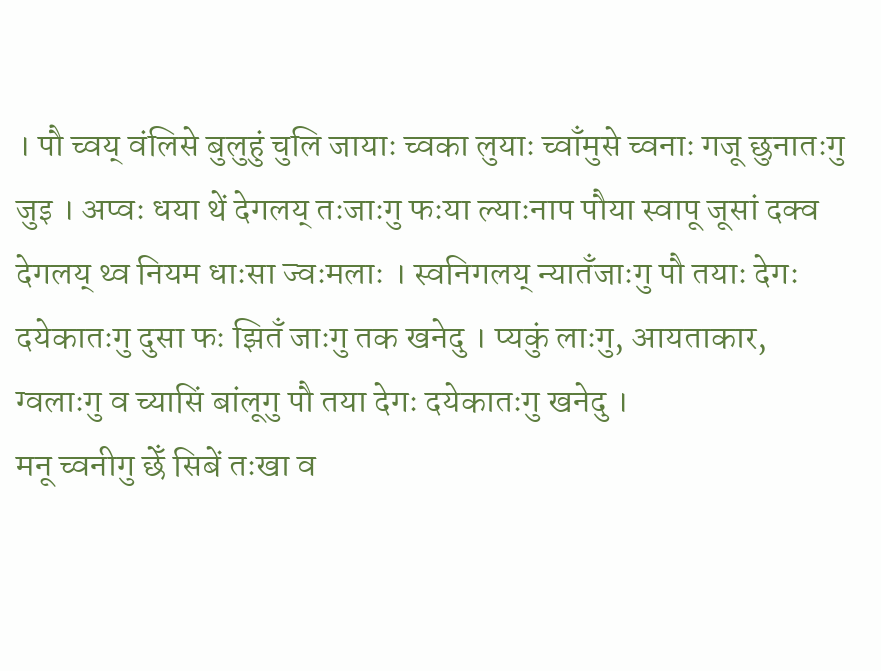। पौ च्वय् वंलिसे बुलुहुं चुलि जायाः च्वका लुयाः च्वाँमुसे च्वनाः गजू छुनातःगु जुइ । अप्वः धया थें देगलय् तःजाःगु फःया ल्याःनाप पौया स्वापू जूसां दक्व देगलय् थ्व नियम धाःसा ज्वःमलाः । स्वनिगलय् न्यातँजाःगु पौ तयाः देगः दयेकातःगु दुसा फः झितँ जाःगु तक खनेदु । प्यकुं लाःगु, आयताकार, ग्वलाःगु व च्यासिं बांलूगु पौ तया देगः दयेकातःगु खनेदु ।
मनू च्वनीगु छेँ सिबें तःखा व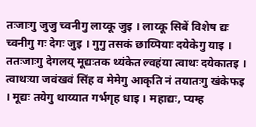तःजाःगु जुजु च्वनीगु लाय्कू जुइ । लाय्कू सिबें विशेष द्यः च्वनीगु गः देगः जुइ । गुगु तसकं छाय्पियाः दयेकेगु याइ ।
ततःजाःगु देगलय् मूद्यःतक थ्यंकेत ल्वहंया त्वाथः दयेकातइ । त्वाथःया जवंखवं सिंह व मेमेगु आकृति नं तयातःगु खंकेफइ । मूद्यः तयेगु थाय्यात गर्भगृह धाइ । महाद्यः, प्यम्ह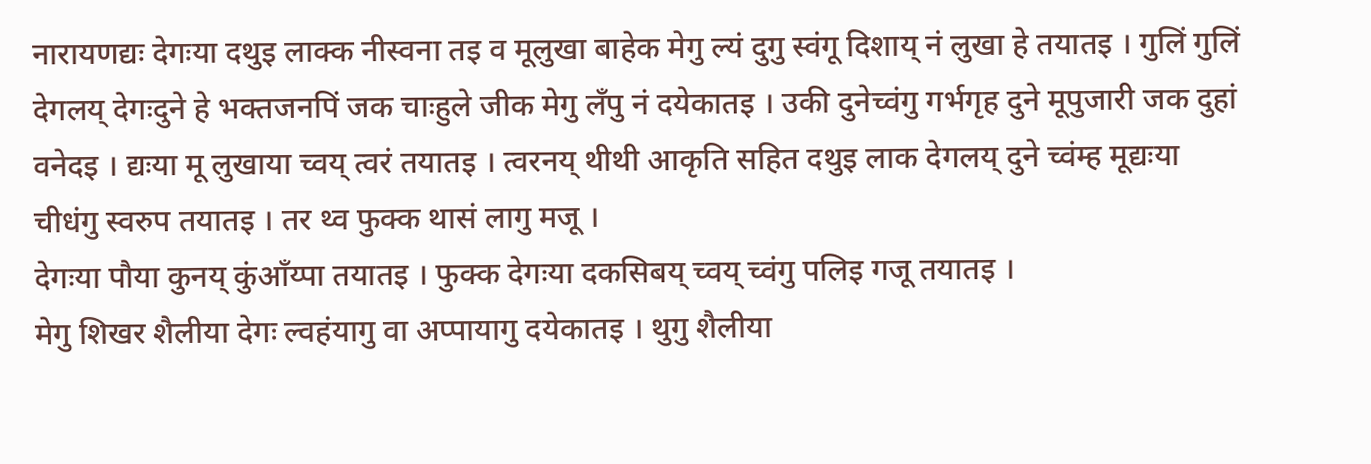नारायणद्यः देगःया दथुइ लाक्क नीस्वना तइ व मूलुखा बाहेक मेगु ल्यं दुगु स्वंगू दिशाय् नं लुखा हे तयातइ । गुलिं गुलिं देगलय् देगःदुने हे भक्तजनपिं जक चाःहुले जीक मेगु लँपु नं दयेकातइ । उकी दुनेच्वंगु गर्भगृह दुने मूपुजारी जक दुहां वनेदइ । द्यःया मू लुखाया च्वय् त्वरं तयातइ । त्वरनय् थीथी आकृति सहित दथुइ लाक देगलय् दुने च्वंम्ह मूद्यःया चीधंगु स्वरुप तयातइ । तर थ्व फुक्क थासं लागु मजू ।
देगःया पौया कुनय् कुंआँय्पा तयातइ । फुक्क देगःया दकसिबय् च्वय् च्वंगु पलिइ गजू तयातइ ।
मेगु शिखर शैलीया देगः ल्वहंयागु वा अप्पायागु दयेकातइ । थुगु शैलीया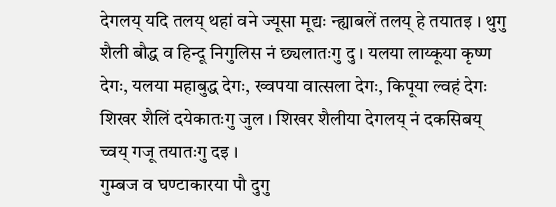देगलय् यदि तलय् थहां वने ज्यूसा मूद्यः न्ह्याबलें तलय् हे तयातइ । थुगु शैली बौद्ध व हिन्दू निगुलिस नं छ्यलातःगु दु । यलया लाय्कूया कृष्ण देगः, यलया महाबुद्ध देगः, ख्वपया वात्सला देगः, किपूया ल्वहं देगः शिखर शैलिं दयेकातःगु जुल । शिखर शैलीया देगलय् नं दकसिबय् च्वय् गजू तयातःगु दइ ।
गुम्बज व घण्टाकारया पौ दुगु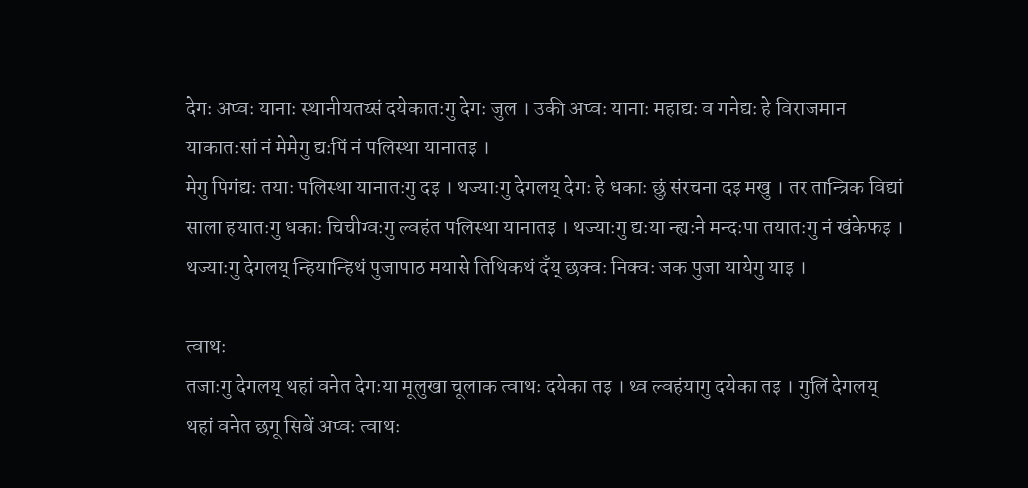देगः अप्वः यानाः स्थानीयतय्सं दयेकातःगु देगः जुल । उकी अप्वः यानाः महाद्यः व गनेद्यः हे विराजमान याकातःसां नं मेमेगु द्यःपिं नं पलिस्था यानातइ ।
मेगु पिगंद्यः तयाः पलिस्था यानातःगु दइ । थज्याःगु देगलय् देगः हे धकाः छुं संरचना दइ मखु । तर तान्त्रिक विद्यां साला हयातःगु धकाः चिचीग्वःगु ल्वहंत पलिस्था यानातइ । थज्याःगु द्यःया न्ह्यःने मन्दःपा तयातःगु नं खंकेफइ । थज्याःगु देगलय् न्हियान्हिथं पुजापाठ मयासे तिथिकथं दँय् छक्वः निक्वः जक पुजा यायेगु याइ ।

त्वाथः
तजाःगु देगलय् थहां वनेत देगःया मूलुखा चूलाक त्वाथः दयेका तइ । थ्व ल्वहंयागु दयेका तइ । गुलिं देगलय् थहां वनेत छगू सिबें अप्वः त्वाथः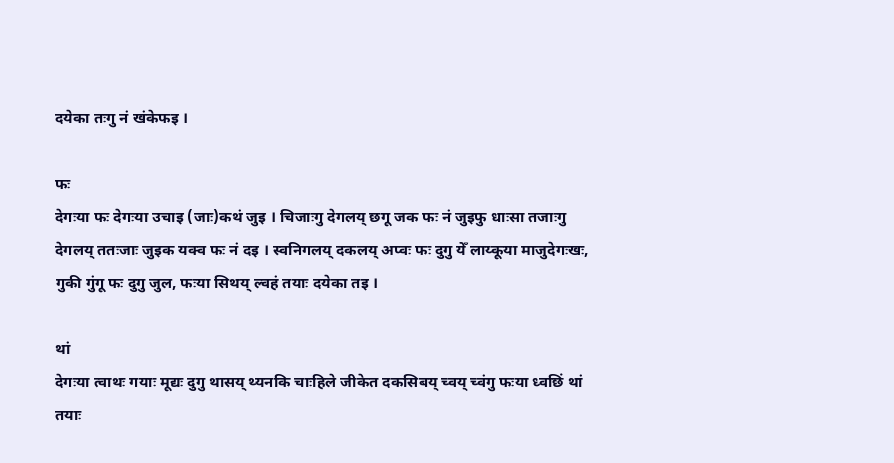दयेका तःगु नं खंकेफइ ।

फः
देगःया फः देगःया उचाइ (जाः)कथं जुइ । चिजाःगु देगलय् छगू जक फः नं जुइफु धाःसा तजाःगु देगलय् ततःजाः जुइक यक्व फः नं दइ । स्वनिगलय् दकलय् अप्वः फः दुगु येँ लाय्कूया माजुदेगःखः, गुकी गुंगू फः दुगु जुल, फःया सिथय् ल्वहं तयाः दयेका तइ ।

थां
देगःया त्वाथः गयाः मूद्यः दुगु थासय् थ्यनकि चाःहिले जीकेत दकसिबय् च्वय् च्वंगु फःया ध्वछिं थां तयाः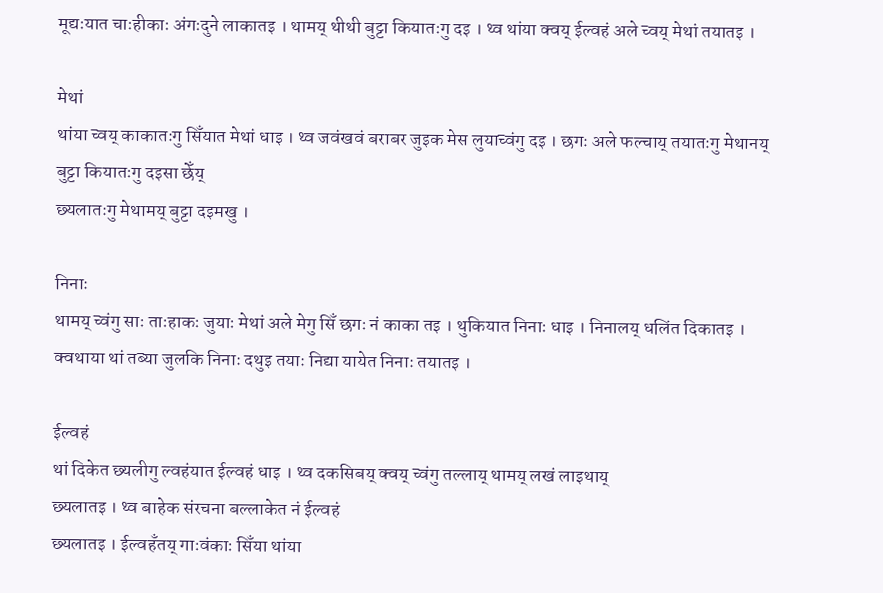मूद्यःयात चाःहीकाः अंगःदुने लाकातइ । थामय् थीथी बुट्टा कियातःगु दइ । थ्व थांया क्वय् ईल्वहं अले च्वय् मेथां तयातइ ।

मेथां
थांया च्वय् काकातःगु सिँयात मेथां धाइ । थ्व जवंखवं बराबर जुइक मेस लुयाच्वंगु दइ । छगः अले फल्चाय् तयातःगु मेथानय् बुट्टा कियातःगु दइसा छेँय्
छ्यलातःगु मेथामय् बुट्टा दइमखु ।

निनाः
थामय् च्वंगु साः ताःहाकः जुयाः मेथां अले मेगु सिँ छगः नं काका तइ । थुकियात निनाः धाइ । निनालय् धलिंत दिकातइ । क्वथाया थां तब्या जुलकि निनाः दथुइ तयाः निद्या यायेत निनाः तयातइ ।

ईल्वहं
थां दिकेत छ्यलीगु ल्वहंयात ईल्वहं धाइ । थ्व दकसिबय् क्वय् च्वंगु तल्लाय् थामय् लखं लाइथाय्
छ्यलातइ । थ्व बाहेक संरचना बल्लाकेत नं ईल्वहं
छ्यलातइ । ईल्वहँतय् गाःवंकाः सिँया थांया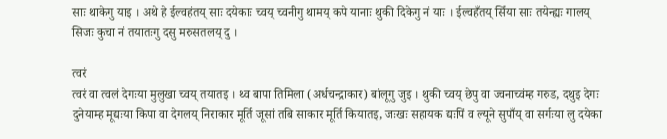साः थाकेगु याइ । अथे हे ईल्वहंतय् साः दयेकाः च्वय् च्वनीगु थामय् कपे यानाः थुकी दिकेगु नं याः । ईल्वहँतय् सिँया साः तयेन्ह्यः गालय् सिजः कुचा नं तयातःगु दसु मरुसतलय् दु ।

त्वरं
त्वरं वा त्वलं देगःया मुलुखा च्वय् तयातइ । थ्व बापा तिमिला (अर्धचन्द्राकार) बांलूगु जुइ । थुकी च्वय् छेपु वा ज्वनाच्वंम्ह गरुड, दथुइ देगः दुनेयाम्ह मूद्यःया किपा वा देगलय् निराकार मूर्ति जूसां तबि साकार मूर्ति कियातइ, जःखः सहायक द्यःपिं व ल्यूने सुपाँय् वा सर्गःया लु दयेका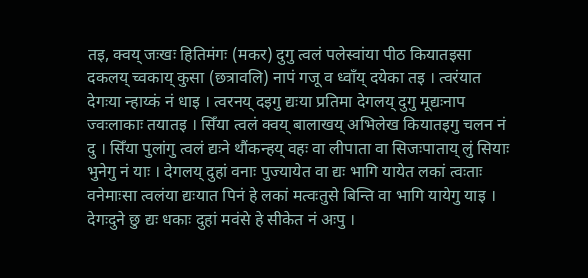तइ, क्वय् जःखः हितिमंगः (मकर) दुगु त्वलं पलेस्वांया पीठ कियातइसा दकलय् च्वकाय् कुसा (छत्रावलि) नापं गजू व ध्वाँय् दयेका तइ । त्वरंयात देगःया न्हाय्कं नं धाइ । त्वरनय् दइगु द्यःया प्रतिमा देगलय् दुगु मूद्यःनाप ज्वःलाकाः तयातइ । सिँया त्वलं क्वय् बालाखय् अभिलेख कियातइगु चलन नं दु । सिँया पुलांगु त्वलं द्यःने थौंकन्हय् वहः वा लीपाता वा सिजःपाताय् लुं सियाः भुनेगु नं याः । देगलय् दुहां वनाः पुज्यायेत वा द्यः भागि यायेत लकां त्वःताः वनेमाःसा त्वलंया द्यःयात पिनं हे लकां मत्वःतुसे बिन्ति वा भागि यायेगु याइ । देगःदुने छु द्यः धकाः दुहां मवंसे हे सीकेत नं अःपु ।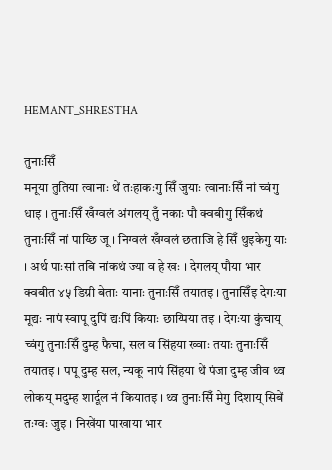HEMANT_SHRESTHA

तुनाःसिँ
मनूया तुतिया त्वानाः थें तःहाकःगु सिँ जुयाः त्वानाःसिँ नां च्वंगु धाइ । तुनाःसिँ खँग्वलं अंगलय् तुँ नकाः पौ क्वबीगु सिँकथं तुनाःसिँ नां पाय्छि जू । निग्वलं खँग्वलं छताजि हे सिँ थुइकेगु याः । अर्थ पाःसां तबि नांकथं ज्या व हे खः । देगलय् पौया भार क्वबीत ४५ डिग्री बेताः यानाः तुनाःसिँ तयातइ । तुनासिँइ देगःया मूद्यः नापं स्वापू दुपिं द्यःपिं कियाः छाय्पिया तइ । देगःया कुंचाय् च्वंगु तुनाःसिँ दुम्ह फैचा, सल व सिंहया ख्वाः तयाः तुनाःसिँ तयातइ । पपू दुम्ह सल, न्यकू नापं सिंहया थें पंजा दुम्ह जीव थ्व लोकय् मदुम्ह शार्दूल नं कियातइ । थ्व तुनाःसिँ मेगु दिशाय् सिबें तःग्वः जुइ । निखेंया पाखाया भार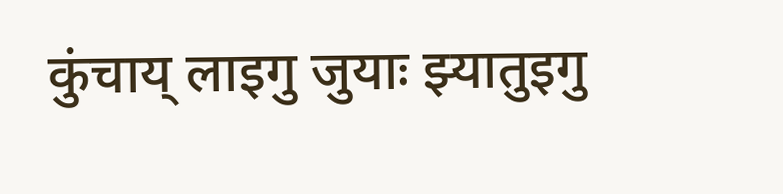कुंचाय् लाइगु जुयाः झ्यातुइगु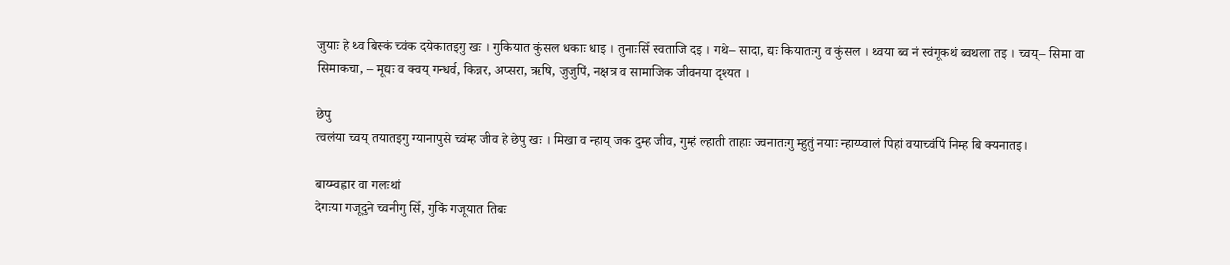जुयाः हे थ्व बिस्कं च्वंक दयेकातइगु खः । गुकियात कुंसल धकाः धाइ । तुनाःसिँ स्वताजि दइ । गथे– सादा, द्यः कियातःगु व कुंसल । थ्वया ब्व नं स्वंगूकथं ब्वथला तइ । च्वय्– सिमा वा सिमाकचा, – मूद्यः व क्वय् गन्धर्व, किन्नर, अप्सरा, ऋषि, जुजुपिं, नक्षत्र व सामाजिक जीवनया दृश्यत ।

छेपु
त्वलंया च्वय् तयातइगु ग्यानापुसे च्वंम्ह जीव हे छेपु खः । मिखा व न्हाय् जक दुम्ह जीव, गुम्हं ल्हाती ताहाः ज्वनातःगु म्हुतुं नयाः न्हाय्प्वालं पिहां वयाच्वंपिं निम्ह बि क्यनातइ।

बाय्म्वह्वार वा गलःथां
देगःया गजूदुने च्वनीगु सिँ, गुकिं गजूयात तिबः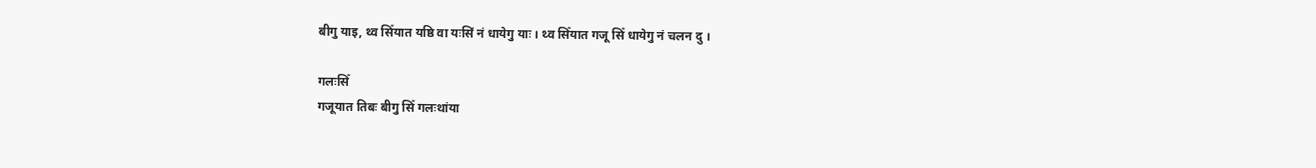बीगु याइ, थ्व सिँयात यष्ठि वा यःसिं नं धायेगु याः । थ्व सिँयात गजू सिँ धायेगु नं चलन दु ।

गलःसिँ
गजूयात तिबः बीगु सिँ गलःथांया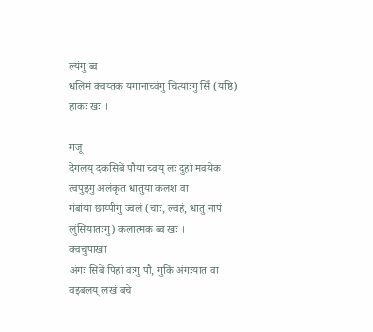ल्यंगु ब्व
धलिमं क्वय्तक यगानाच्वंगु चित्याःगु सिँ (यष्ठि)
हाकः खः ।

गजू
देगलय् दकसिबें पौया च्वय् लः दुहां मवयेक त्वपुइगु अलंकृत धातुया कलश वा
गंबांया छाय्पीगु ज्वलं (चाः, ल्वहं, धातु नापं लुंसियातःगु) कलात्मक ब्व खः ।
क्वचुपाखा
अंगः सिबें पिहां वःगु पौ, गुकिं अंगःयात वा वइबलय् लखं बचे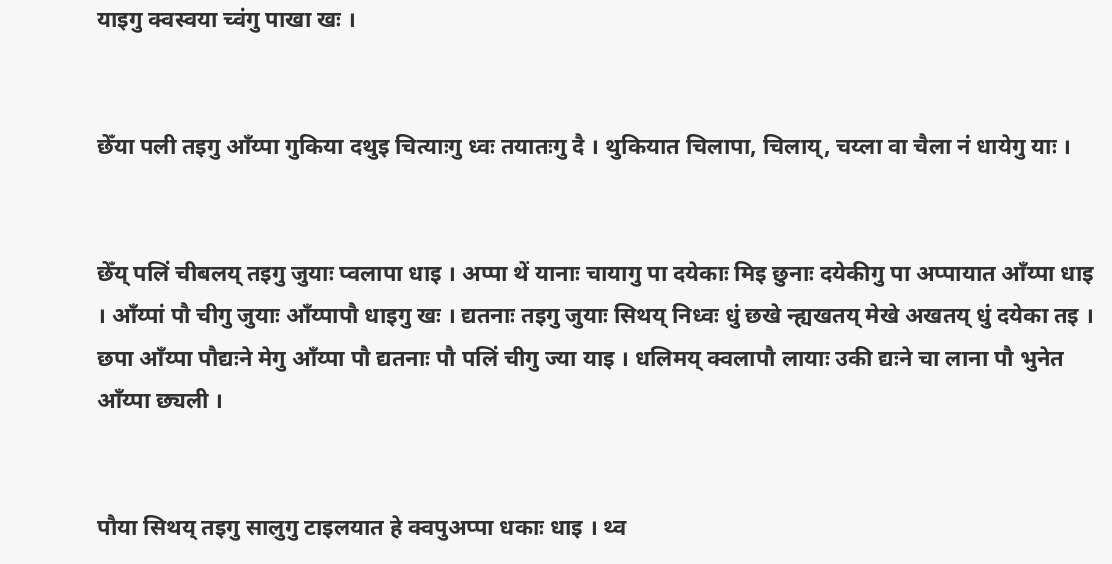याइगु क्वस्वया च्वंगु पाखा खः ।


छेँया पली तइगु आँय्पा गुकिया दथुइ चित्याःगु ध्वः तयातःगु दै । थुकियात चिलापा, चिलाय्, चय्ला वा चैला नं धायेगु याः ।


छेँय् पलिं चीबलय् तइगु जुयाः प्वलापा धाइ । अप्पा थें यानाः चायागु पा दयेकाः मिइ छुनाः दयेकीगु पा अप्पायात आँय्पा धाइ । आँय्पां पौ चीगु जुयाः आँय्पापौ धाइगु खः । द्यतनाः तइगु जुयाः सिथय् निध्वः धुं छखे न्ह्यखतय् मेखे अखतय् धुं दयेका तइ । छपा आँय्पा पौद्यःने मेगु आँय्पा पौ द्यतनाः पौ पलिं चीगु ज्या याइ । धलिमय् क्वलापौ लायाः उकी द्यःने चा लाना पौ भुनेत आँय्पा छ्यली ।


पौया सिथय् तइगु सालुगु टाइलयात हे क्वपुअप्पा धकाः धाइ । थ्व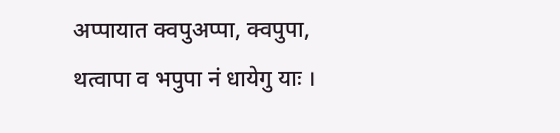अप्पायात क्वपुअप्पा, क्वपुपा, थत्वापा व भपुपा नं धायेगु याः ।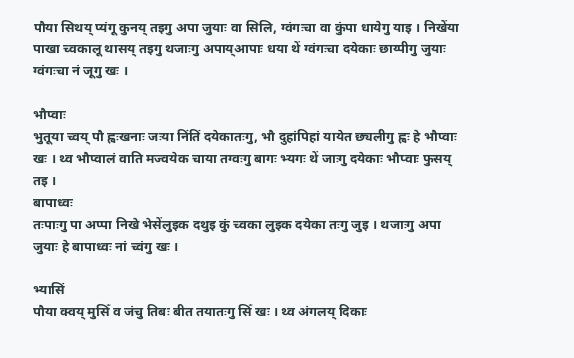पौया सिथय् प्यंगू कुनय् तइगु अपा जुयाः वा सिलि, ग्वंगःचा वा कुंपा धायेगु याइ । निखेंया पाखा च्वकालू थासय् तइगु थजाःगु अपाय्आपाः धया थें ग्वंगःचा दयेकाः छाय्पीगु जुयाः ग्वंगःचा नं जूगु खः ।

भौप्वाः
भुतूया च्वय् पौ ह्वःखनाः जःया निंतिं दयेकातःगु, भौ दुहांपिहां यायेत छ्यलीगु ह्वः हे भौप्वाः खः । थ्व भौप्वालं वाति मज्वयेक चाया तग्वःगु बागः भ्यगः थें जाःगु दयेकाः भौप्वाः फुसय् तइ ।
बापाध्वः
तःपाःगु पा अप्पा निखे भेसेंलुइक दथुइ कुं च्वका लुइक दयेका तःगु जुइ । थजाःगु अपा जुयाः हे बापाध्वः नां च्वंगु खः ।

भ्यासिं
पौया क्वय् मुसिँ व जंचु तिबः बीत तयातःगु सिँ खः । थ्व अंगलय् दिकाः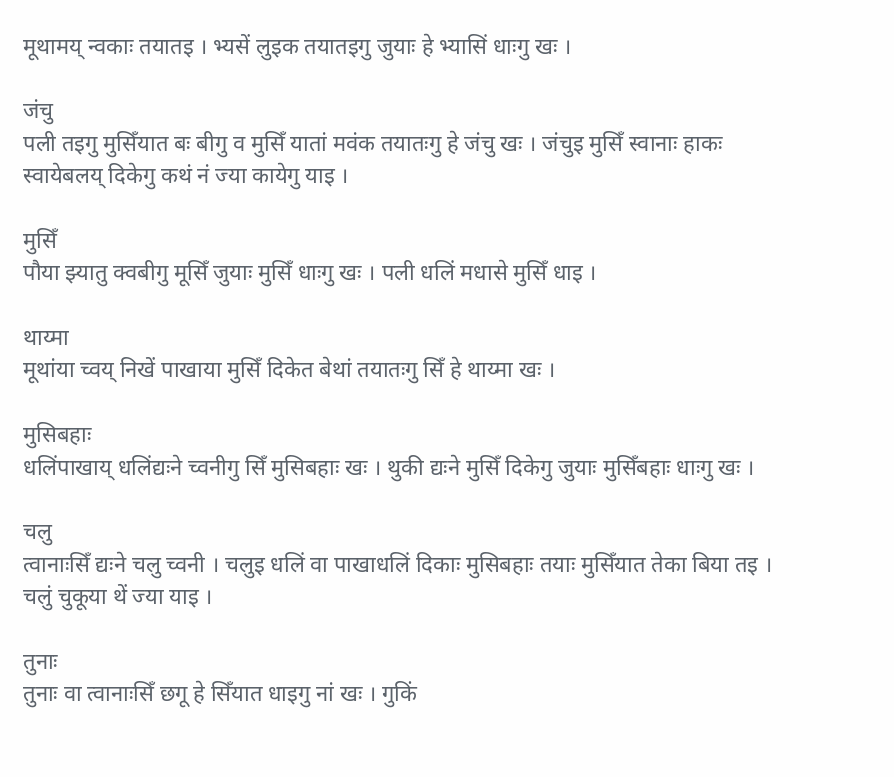मूथामय् न्वकाः तयातइ । भ्यसें लुइक तयातइगु जुयाः हे भ्यासिं धाःगु खः ।

जंचु
पली तइगु मुसिँयात बः बीगु व मुसिँ यातां मवंक तयातःगु हे जंचु खः । जंचुइ मुसिँ स्वानाः हाकः स्वायेबलय् दिकेगु कथं नं ज्या कायेगु याइ ।

मुसिँ
पौया झ्यातु क्वबीगु मूसिँ जुयाः मुसिँ धाःगु खः । पली धलिं मधासे मुसिँ धाइ ।

थाय्मा
मूथांया च्वय् निखें पाखाया मुसिँ दिकेत बेथां तयातःगु सिँ हे थाय्मा खः ।

मुसिबहाः
धलिंपाखाय् धलिंद्यःने च्वनीगु सिँ मुसिबहाः खः । थुकी द्यःने मुसिँ दिकेगु जुयाः मुसिँबहाः धाःगु खः ।

चलु
त्वानाःसिँ द्यःने चलु च्वनी । चलुइ धलिं वा पाखाधलिं दिकाः मुसिबहाः तयाः मुसिँयात तेका बिया तइ । चलुं चुकूया थें ज्या याइ ।

तुनाः
तुनाः वा त्वानाःसिँ छगू हे सिँयात धाइगु नां खः । गुकिं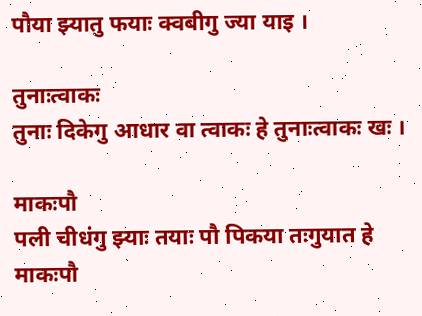पौया झ्यातु फयाः क्वबीगु ज्या याइ ।

तुनाःत्वाकः
तुनाः दिकेगु आधार वा त्वाकः हे तुनाःत्वाकः खः ।

माकःपौ
पली चीधंगु झ्याः तयाः पौ पिकया तःगुयात हे माकःपौ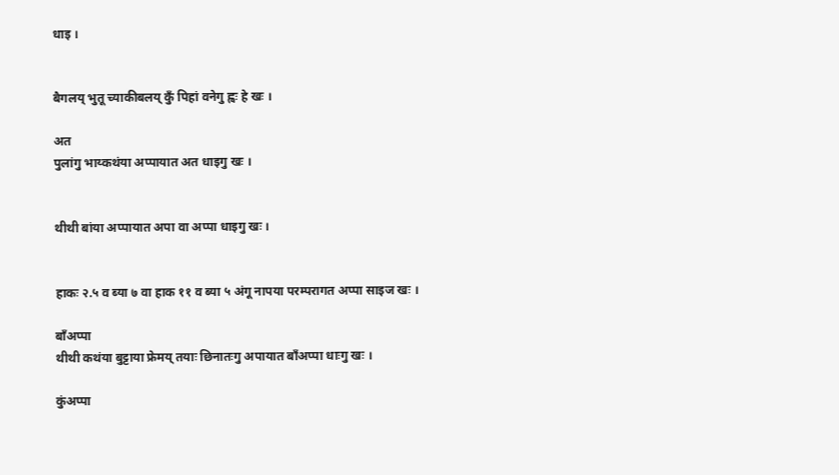धाइ ।


बैगलय् भुतू च्याकीबलय् कुँ पिहां वनेगु ह्वः हे खः ।

अत
पुलांगु भाय्कथंया अप्पायात अत धाइगु खः ।


थीथी बांया अप्पायात अपा वा अप्पा धाइगु खः ।


हाकः २.५ व ब्या ७ वा हाक ११ व ब्या ५ अंगू नापया परम्परागत अप्पा साइज खः ।

बाँअप्पा
थीथी कथंया बुट्टाया फ्रेमय् तयाः छिनातःगु अपायात बाँअप्पा धाःगु खः ।

कुंअप्पा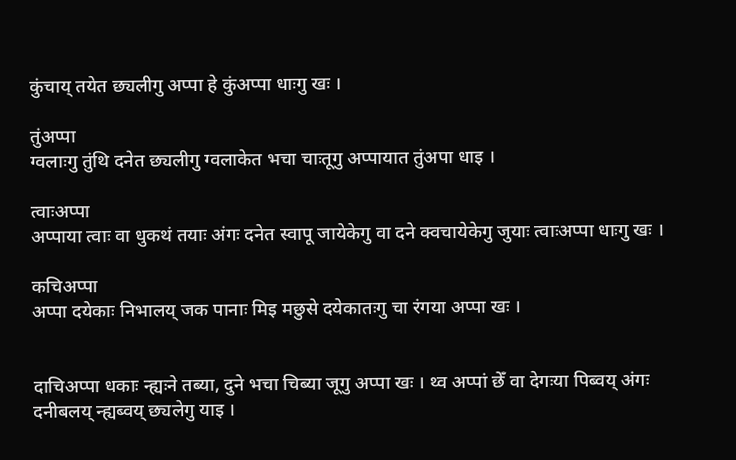कुंचाय् तयेत छ्यलीगु अप्पा हे कुंअप्पा धाःगु खः ।

तुंअप्पा
ग्वलाःगु तुंथि दनेत छ्यलीगु ग्वलाकेत भचा चाःतूगु अप्पायात तुंअपा धाइ ।

त्वाःअप्पा
अप्पाया त्वाः वा धुकथं तयाः अंगः दनेत स्वापू जायेकेगु वा दने क्वचायेकेगु जुयाः त्वाःअप्पा धाःगु खः ।

कचिअप्पा
अप्पा दयेकाः निभालय् जक पानाः मिइ मछुसे दयेकातःगु चा रंगया अप्पा खः ।


दाचिअप्पा धकाः न्ह्यःने तब्या, दुने भचा चिब्या जूगु अप्पा खः । थ्व अप्पां छेँ वा देगःया पिब्वय् अंगः दनीबलय् न्ह्यब्वय् छ्यलेगु याइ ।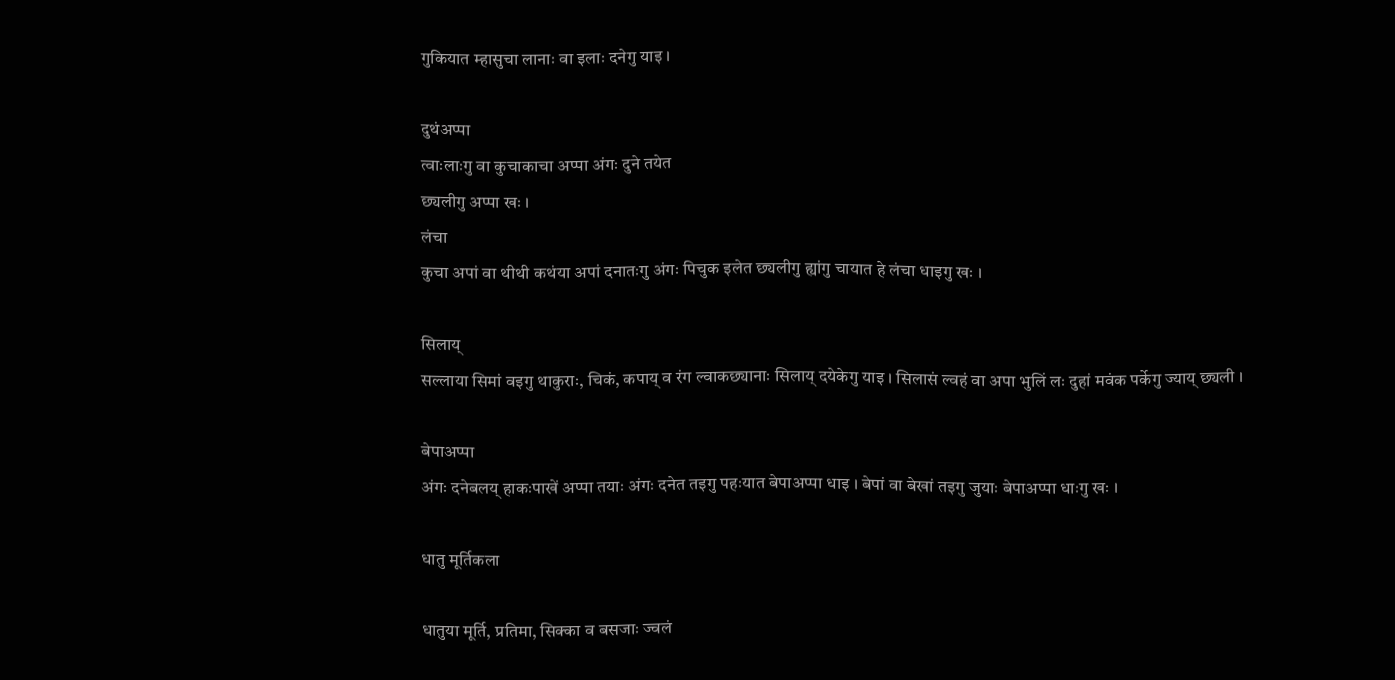गुकियात म्हासुचा लानाः वा इलाः दनेगु याइ ।

दुथंअप्पा
त्वाःलाःगु वा कुचाकाचा अप्पा अंगः दुने तयेत
छ्यलीगु अप्पा खः ।
लंचा
कुचा अपां वा थीथी कथंया अपां दनातःगु अंगः पिचुक इलेत छ्यलीगु ह्यांगु चायात हे लंचा धाइगु खः ।

सिलाय्
सल्लाया सिमां वइगु थाकुराः, चिकं, कपाय् व रंग ल्वाकछ्यानाः सिलाय् दयेकेगु याइ । सिलासं ल्वहं वा अपा भुलिं लः दुहां मवंक पर्केगु ज्याय् छ्यली ।

बेपाअप्पा
अंगः दनेबलय् हाकःपाखें अप्पा तयाः अंगः दनेत तइगु पहःयात बेपाअप्पा धाइ । बेपां वा बेखां तइगु जुयाः बेपाअप्पा धाःगु खः ।

धातु मूर्तिकला

धातुया मूर्ति, प्रतिमा, सिक्का व बसजाः ज्वलं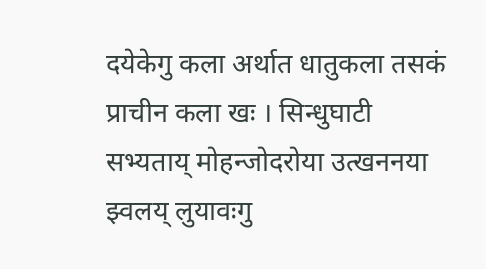दयेकेगु कला अर्थात धातुकला तसकं प्राचीन कला खः । सिन्धुघाटी सभ्यताय् मोहन्जोदरोया उत्खननया झ्वलय् लुयावःगु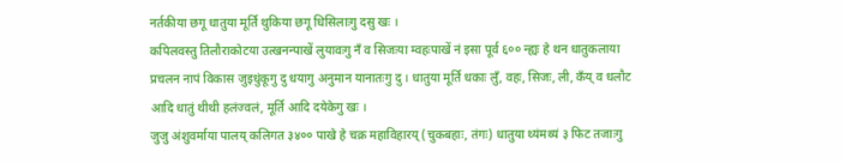नर्तकीया छगू धातुया मूर्ति थुकिया छगू धिसिलाःगु दसु खः ।
कपिलवस्तु तिलौराकोटया उत्खनन्पाखें लुयावःगु नँ व सिजःया म्वहःपाखें नं इसा पूर्व ६०० न्ह्यः हे थन धातुकलाया प्रचलन नापं विकास जुइधुंकूगु दु धयागु अनुमान यानातःगु दु । धातुया मूर्ति धकाः लुँ, वहः, सिजः, ली, कँय् व धलौट आदि धातुं थीथी हलंज्वलं, मूर्ति आदि दयेकेगु खः ।
जुजु अंशुवर्माया पालय् कलिगत ३४०० पाखे हे चक्र महाविहारय् (चुकबहाः, तंगः) धातुया थ्यंमथ्यं ३ फिट तजाःगु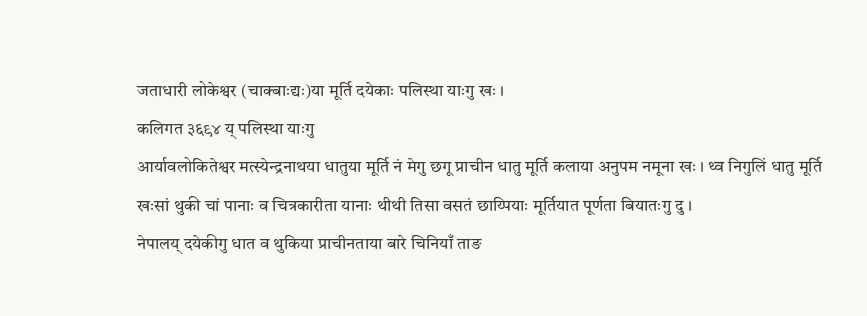जताधारी लोकेश्वर (चाक्बाःद्यः)या मूर्ति दयेकाः पलिस्था याःगु खः ।
कलिगत ३६९४ य् पलिस्था याःगु
आर्यावलोकितेश्वर मत्स्येन्द्रनाथया धातुया मूर्ति नं मेगु छगू प्राचीन धातु मूर्ति कलाया अनुपम नमूना खः । थ्व निगुलिं धातु मूर्ति खःसां थुकी चां पानाः व चित्रकारीता यानाः थीथी तिसा वसतं छाय्पियाः मूर्तियात पूर्णता बियातःगु दु ।
नेपालय् दयेकीगु धात व थुकिया प्राचीनताया बारे चिनियाँ ताङ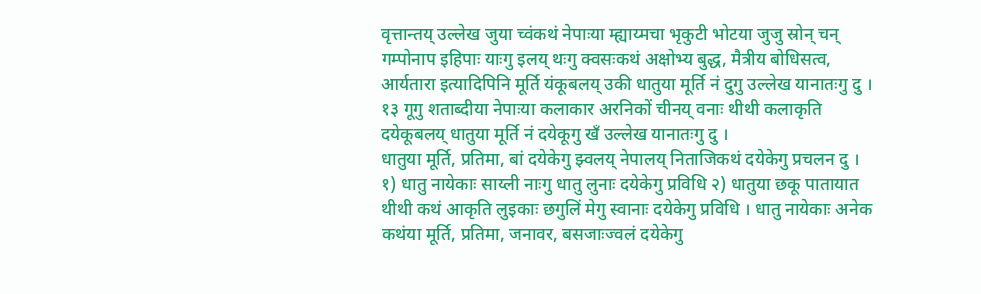वृत्तान्तय् उल्लेख जुया च्वंकथं नेपाःया म्ह्याय्मचा भृकुटी भोटया जुजु स्रोन् चन् गम्पोनाप इहिपाः याःगु इलय् थःगु क्वसःकथं अक्षोभ्य बुद्ध, मैत्रीय बोधिसत्व, आर्यतारा इत्यादिपिनि मूर्ति यंकूबलय् उकी धातुया मूर्ति नं दुगु उल्लेख यानातःगु दु । १३ गूगु शताब्दीया नेपाःया कलाकार अरनिकों चीनय् वनाः थीथी कलाकृति दयेकूबलय् धातुया मूर्ति नं दयेकूगु खँ उल्लेख यानातःगु दु ।
धातुया मूर्ति, प्रतिमा, बां दयेकेगु झ्वलय् नेपालय् निताजिकथं दयेकेगु प्रचलन दु । १) धातु नायेकाः साय्ली नाःगु धातु लुनाः दयेकेगु प्रविधि २) धातुया छकू पातायात थीथी कथं आकृति लुइकाः छगुलिं मेगु स्वानाः दयेकेगु प्रविधि । धातु नायेकाः अनेक कथंया मूर्ति, प्रतिमा, जनावर, बसजाःज्वलं दयेकेगु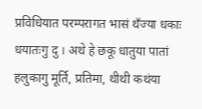प्रविधियात परम्परागत भासं थँज्या धकाः धयातःगु दु । अथे हे छकू धातुया पातां हलुकागु मूर्ति, प्रतिमा, थीथी कथंया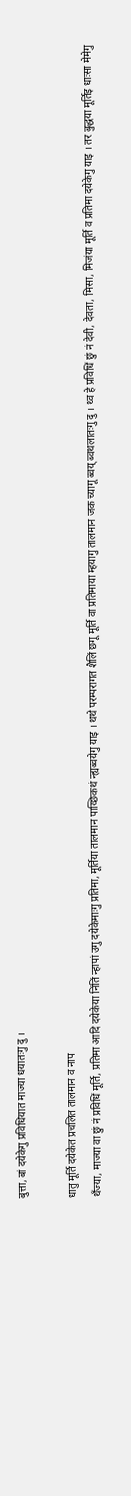बुत्ता, बां दयेकेगु प्रविधियात माज्या धयातःगु दु ।

धातु मूर्ति दयेकेत प्रचलित तालमान व नाप
थँज्या, माज्या वा छुं नं प्रविधिं मूर्ति, प्रतिमा आदि दयेकेया निंतिं न्हापां उगु दयेकेमाःगु प्रतिमा, मूर्तिया तालमान पाय्छिकथं न्ह्यब्वयेगु याइ । थथे परम्परागत शैलिं छगू मूर्ति वा प्रतिमाया म्हयागु तालमान जक च्यागू ब्वय् ब्वथलातःगु दु । थ्व हे प्रविधिं छुं नं देवी, देवता, मिसा, मिजंया मूर्ति व प्रतिमा दयेकेगु याइ । तर बुद्धया मूर्तिइ धाःसा मेमेगु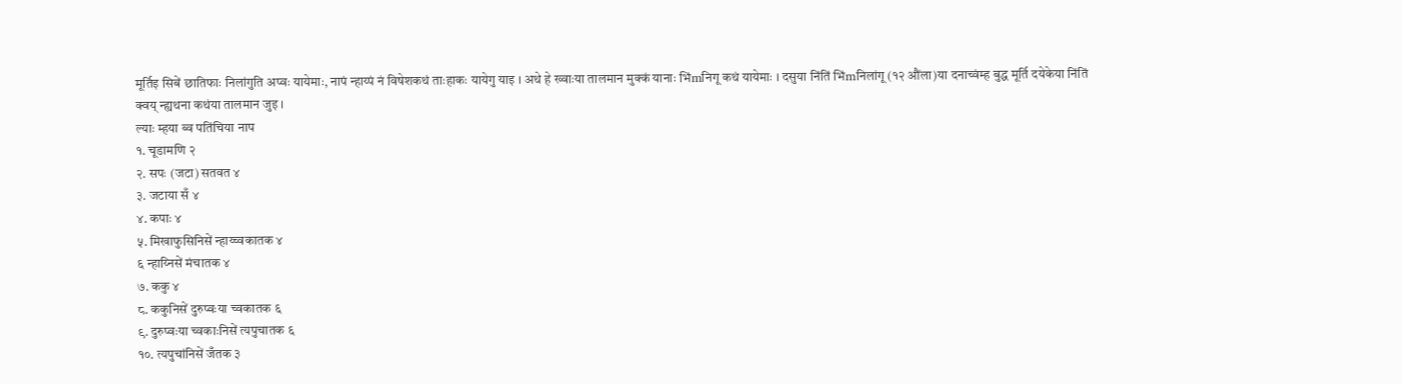मूर्तिइ सिबें छातिफाः निलांगुति अप्वः यायेमाः, नापं न्हाय्पं नं विषेशकथं ताःहाकः यायेगु याइ । अथे हे ख्वाःया तालमान मुक्कं यानाः भिंmनिगू कथं यायेमाः । दसुया निंतिं भिंmनिलांगू (१२ औंला)या दनाच्वंम्ह बुद्ध मूर्ति दयेकेया निंतिं क्वय् न्ह्यथना कथंया तालमान जुइ ।
ल्याः म्हया ब्व पतिंचिया नाप
१. चूडामणि २
२. सपः (जटा) सतवत ४
३. जटाया सँ ४
४. कपाः ४
५. मिखाफुसिनिसें न्हाय्च्वकातक ४
६ न्हाय्निसें मंचातक ४
७. ककु ४
८. ककुनिसें दुरुप्वःया च्वकातक ६
९. दुरुप्वःया च्वकाःनिसें त्यपुचातक ६
१०. त्यपुचांनिसें जँतक ३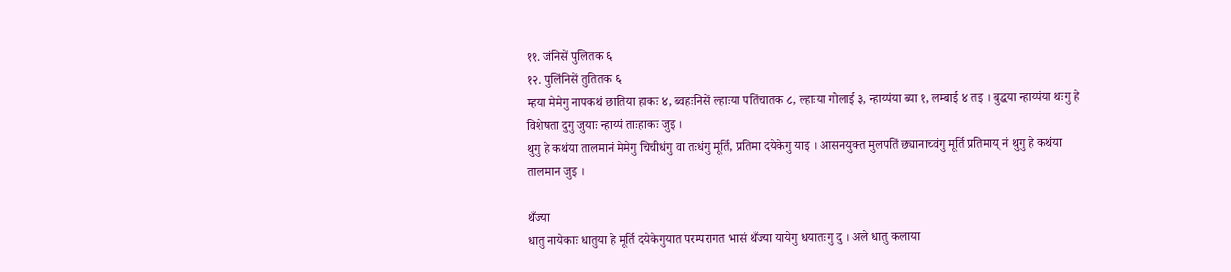११. जंनिसें पुलितक ६
१२. पुलिंनिसें तुतितक ६
म्हया मेमेगु नापकथं छातिया हाकः ४, ब्वहःनिसें ल्हाःया पतिंचातक ८, ल्हाःया गोलाई ३, न्हाय्पंया ब्या १, लम्बाई ४ तइ । बुद्धया न्हाय्पंया थःगु हे विशेषता दुगु जुयाः न्हाय्पं ताःहाकः जुइ ।
थुगु हे कथंया तालमानं मेमेगु चिचीधंगु वा तःधंगु मूर्ति, प्रतिमा दयेकेगु याइ । आसनयुक्त मुलपतिं छ्यानाच्वंगु मूर्ति प्रतिमाय् नं थुगु हे कथंया तालमान जुइ ।

थँज्या
धातु नायेकाः धातुया हे मूर्ति दयेकेगुयात परम्परागत भासं थँज्या यायेगु धयातःगु दु । अले धातु कलाया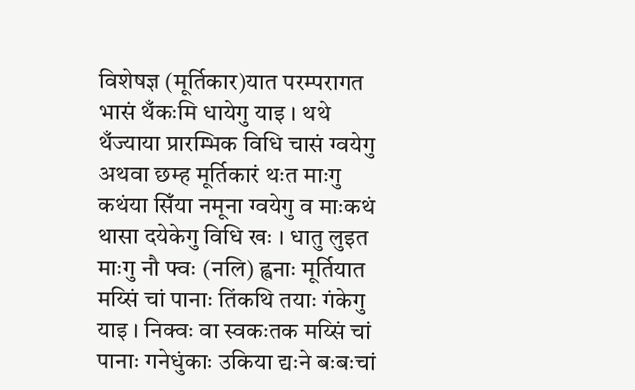विशेषज्ञ (मूर्तिकार)यात परम्परागत भासं थँकःमि धायेगु याइ । थथे थँज्याया प्रारम्भिक विधि चासं ग्वयेगु अथवा छम्ह मूर्तिकारं थःत माःगु कथंया सिँया नमूना ग्वयेगु व माःकथं थासा दयेकेगु विधि खः । धातु लुइत माःगु नौ फ्वः (नलि) ह्वनाः मूर्तियात मय्सिं चां पानाः तिंकथि तयाः गंकेगु याइ । निक्वः वा स्वकःतक मय्सिं चां पानाः गनेधुंकाः उकिया द्यःने बःबःचां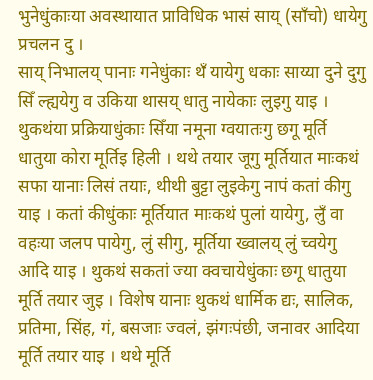भुनेधुंकाःया अवस्थायात प्राविधिक भासं साय् (साँचो) धायेगु प्रचलन दु ।
साय् निभालय् पानाः गनेधुंकाः थँ यायेगु धकाः साय्या दुने दुगु सिँ ल्ह्ययेगु व उकिया थासय् धातु नायेकाः लुइगु याइ । थुकथंया प्रक्रियाधुंकाः सिँया नमूना ग्वयातःगु छगू मूर्ति धातुया कोरा मूर्तिइ हिली । थथे तयार जूगु मूर्तियात माःकथं सफा यानाः लिसं तयाः, थीथी बुट्टा लुइकेगु नापं कतां कीगु याइ । कतां कीधुंकाः मूर्तियात माःकथं पुलां यायेगु, लुँ वा वहःया जलप पायेगु, लुं सीगु, मूर्तिया ख्वालय् लुं च्वयेगु आदि याइ । थुकथं सकतां ज्या क्वचायेधुंकाः छगू धातुया मूर्ति तयार जुइ । विशेष यानाः थुकथं धार्मिक द्यः, सालिक, प्रतिमा, सिंह, गं, बसजाः ज्वलं, झंगःपंछी, जनावर आदिया मूर्ति तयार याइ । थथे मूर्ति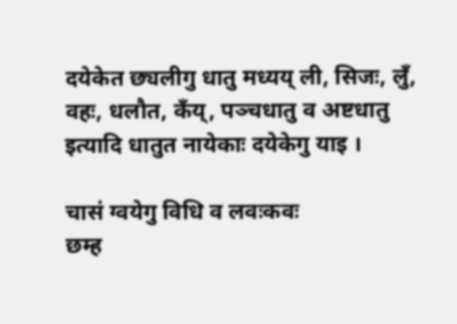दयेकेत छ्यलीगु धातु मध्यय् ली, सिजः, लुँ, वहः, धलौत, कँय्, पञ्चधातु व अष्टधातु इत्यादि धातुत नायेकाः दयेकेगु याइ ।

चासं ग्वयेगु विधि व लवःकवः
छम्ह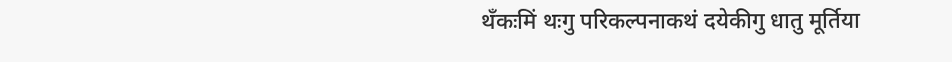थँकःमिं थःगु परिकल्पनाकथं दयेकीगु धातु मूर्तिया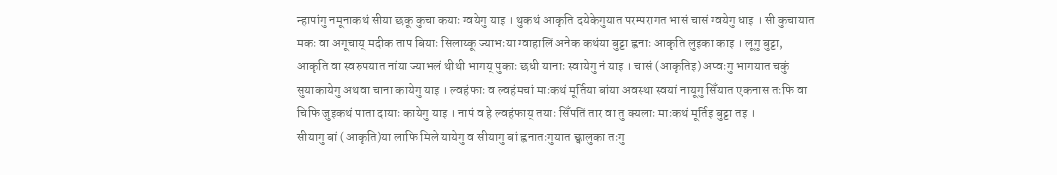न्हापांगु नमूनाकथं सीया छकू कुचा कयाः ग्वयेगु याइ । थुकथं आकृति दयेकेगुयात परम्परागत भासं चासं ग्वयेगु धाइ । सी कुचायात मकः वा अगूचाय् मदीक ताप बियाः सिलाय्कू ज्याभःया ग्वाहालिं अनेक कथंया बुट्टा ह्वनाः आकृति लुइका काइ । लूगु बुट्टा, आकृति वा स्वरुपयात नांया ज्याभलं थीथी भागय् पुकाः छधी यानाः स्वायेगु नं याइ । चासं (आकृतिइ) अप्वःगु भागयात चकुं सुयाकायेगु अथवा चाना कायेगु याइ । ल्वहंफाः व ल्वहंमचां माःकथं मूर्तिया बांया अवस्था स्वयां नायूगु सिँयात एकनास तःफि वा चिफि जुइकथं पाता दायाः कायेगु याइ । नापं व हे ल्वहंफाय् तयाः सिँपतिं तार वा तु क्यलाः माःकथं मूर्तिइ बुट्टा तइ ।
सीयागु बां (आकृति)या लाफि मिले यायेगु व सीयागु बां ह्वनातःगुयात छ्वालुका तःगु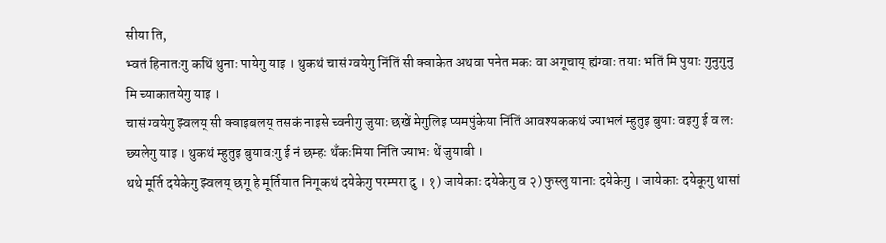सीया ति,
भ्वतं हिनातःगु कथिं थुनाः पायेगु याइ । थुकथं चासं ग्वयेगु निंतिं सी क्वाकेत अथवा पनेत मकः वा अगूचाय् ह्यंग्वाः तयाः भतिं मि पुयाः गुनुगुनु मि च्याकातयेगु याइ ।
चासं ग्वयेगु झ्वलय् सी क्वाइबलय् तसकं नाइसे च्वनीगु जुयाः छखें मेगुलिइ प्यमपुंकेया निंतिं आवश्यककथं ज्याभलं म्हुतुइ बुयाः वइगु ई व लः छ्यलेगु याइ । थुकथं म्हुतुइ बुयावःगु ई नं छम्हः थँकःमिया निंति ज्याभः थें जुयाबी ।
थथे मूर्ति दयेकेगु झ्वलय् छगू हे मूर्तियात निगूकथं दयेकेगु परम्परा दु । १) जायेकाः दयेकेगु व २) फुस्लु यानाः दयेकेगु । जायेकाः दयेकूगु थासां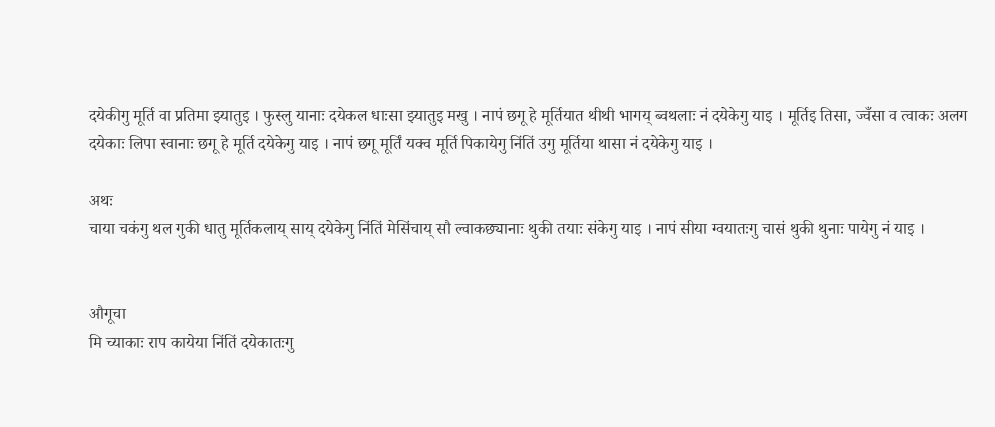दयेकीगु मूर्ति वा प्रतिमा झ्यातुइ । फुस्लु यानाः दयेकल धाःसा झ्यातुइ मखु । नापं छगू हे मूर्तियात थीथी भागय् ब्वथलाः नं दयेकेगु याइ । मूर्तिइ तिसा, ज्वँसा व त्वाकः अलग दयेकाः लिपा स्वानाः छगू हे मूर्ति दयेकेगु याइ । नापं छगू मूर्तिं यक्व मूर्ति पिकायेगु निंतिं उगु मूर्तिया थासा नं दयेकेगु याइ ।

अथः
चाया चकंगु थल गुकी धातु मूर्तिकलाय् साय् दयेकेगु निंतिं मेसिंचाय् सौ ल्वाकछ्यानाः थुकी तयाः संकेगु याइ । नापं सीया ग्वयातःगु चासं थुकी थुनाः पायेगु नं याइ ।


औगूचा
मि च्याकाः राप कायेया निंतिं दयेकातःगु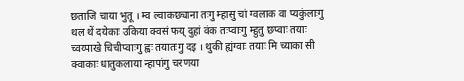छताजि चाया भुतू । म्व ल्वाकछ्याना तःगु म्हासु चां ग्वलाक वा प्यकुंलाःगु थल थें दयेकाः उकिया क्वसं फय् दुहां वंक तःप्वाःगु म्हुतु छप्वाः तयाः च्वय्पाखे चिचीप्वाःगु ह्वः तयातःगु दइ । थुकी ह्यंग्वाः तयाः मि च्याका सी क्वाकाः धातुकलाया न्हापांगु चरणया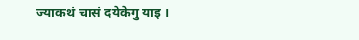ज्याकथं चासं दयेकेगु याइ ।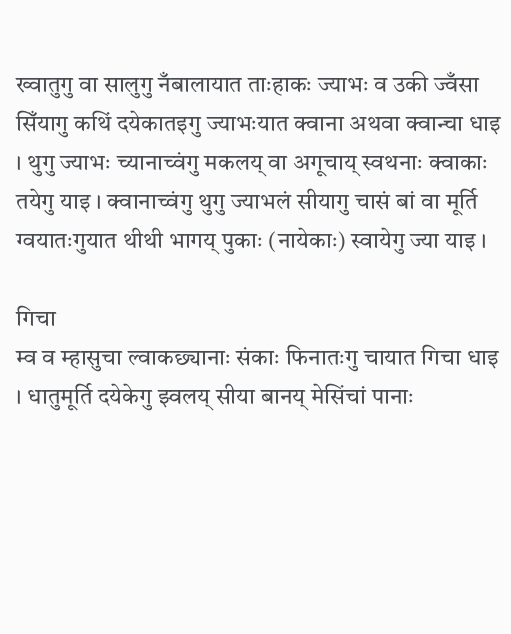ख्वातुगु वा सालुगु नँबालायात ताःहाकः ज्याभः व उकी ज्वँसा सिँयागु कथिं दयेकातइगु ज्याभःयात क्वाना अथवा क्वान्चा धाइ । थुगु ज्याभः च्यानाच्वंगु मकलय् वा अगूचाय् स्वथनाः क्वाकाः तयेगु याइ । क्वानाच्वंगु थुगु ज्याभलं सीयागु चासं बां वा मूर्ति ग्वयातःगुयात थीथी भागय् पुकाः (नायेकाः) स्वायेगु ज्या याइ ।

गिचा
म्व व म्हासुचा ल्वाकछ्यानाः संकाः फिनातःगु चायात गिचा धाइ । धातुमूर्ति दयेकेगु झ्वलय् सीया बानय् मेसिंचां पानाः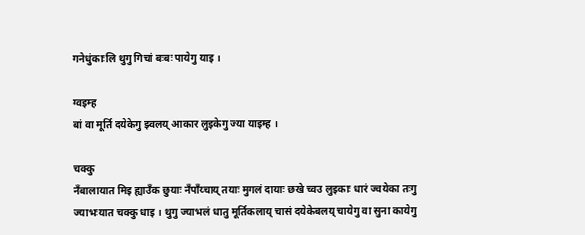गनेधुंकाःलि थुगु गिचां बःबः पायेगु याइ ।

ग्वइम्ह
बां वा मूर्ति दयेकेगु झ्वलय् आकार लुइकेगु ज्या याइम्ह ।

चक्कु
नँबालायात मिइ ह्याउँक छुयाः नँपाँय्चाय् तयाः मुगलं दायाः छखे च्वउ लुइकाः धारं ज्वयेका तःगु ज्याभःयात चक्कु धाइ । थुगु ज्याभलं धातु मूर्तिकलाय् चासं दयेकेबलय् चायेगु वा सुना कायेगु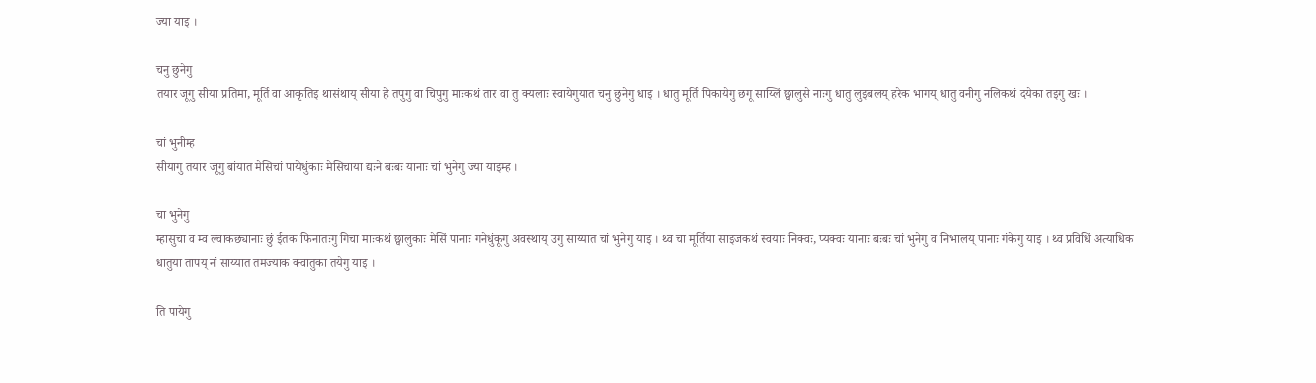ज्या याइ ।

चनु छुनेगु
तयार जूगु सीया प्रतिमा, मूर्ति वा आकृतिइ थासंथाय् सीया हे तपुगु वा चिपुगु माःकथं तार वा तु क्यलाः स्वायेगुयात चनु छुनेगु धाइ । धातु मूर्ति पिकायेगु छगू साय्लिं छ्वालुसे नाःगु धातु लुइबलय् हरेक भागय् धातु वनीगु नलिकथं दयेका तइगु खः ।

चां भुनीम्ह
सीयागु तयार जूगु बांयात मेसिचां पायेधुंकाः मेसिचाया द्यःने बःबः यानाः चां भुनेगु ज्या याइम्ह ।

चा भुनेगु
म्हासुचा व म्व ल्वाकछ्यानाः छुं ईतक फिनातःगु गिचा माःकथं छ्वालुकाः मेसिं पानाः गनेधुंकूगु अवस्थाय् उगु साय्यात चां भुनेगु याइ । थ्व चा मूर्तिया साइजकथं स्वयाः निक्वः, प्यक्वः यानाः बःबः चां भुनेगु व निभालय् पानाः गंकेगु याइ । थ्व प्रविधिं अत्याधिक धातुया तापय् नं साय्यात तमज्याक क्वातुका तयेगु याइ ।

ति पायेगु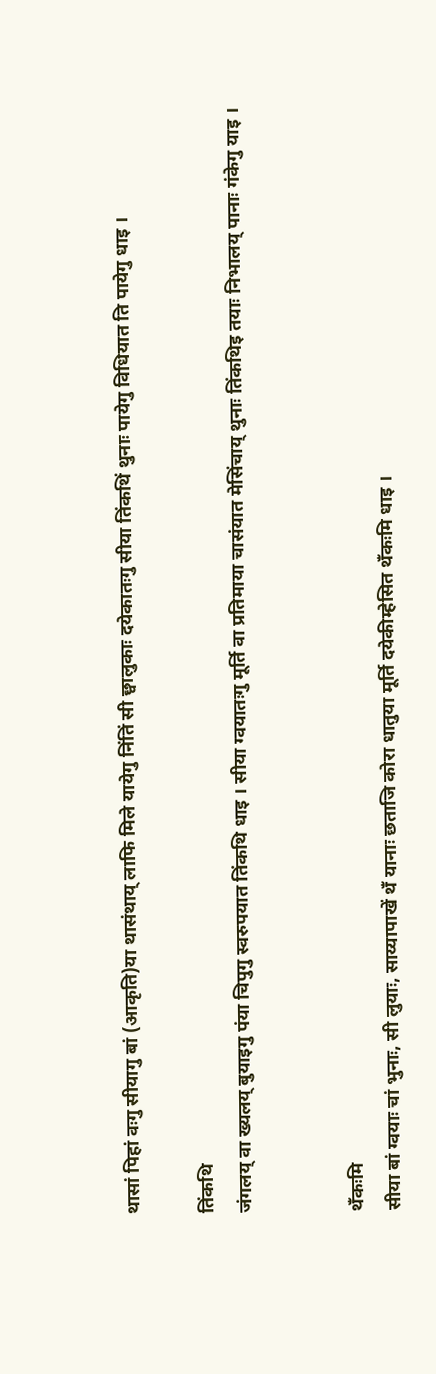थासां पिहां वःगु सीयागु बां (आकृति)या थासंथाय् लाफि मिले यायेगु निंतिं सी छ्वालुकाः दयेकातःगु सीया तिंकथिं थुनाः पायेगु विधियात ति पायेगु धाइ ।

तिंकथि
जंगलय् वा ख्यलय् बुयाइगु पंया चिपुगु स्वरुपयात तिंकथि धाइ । सीया ग्वयातःगु मूर्ति वा प्रतिमाया चासंयात मेसिंचाय् थुनाः तिंकथिइ तयाः निभालय् पानाः गंकेगु याइ ।


थँकःमि
सीया बां ग्वयाः चां भुनाः, सी लुयाः, साय्यापाखें थँ यानाः छताजि कोरा धातुया मूर्ति दयेकीम्हेसित थँकःमि धाइ ।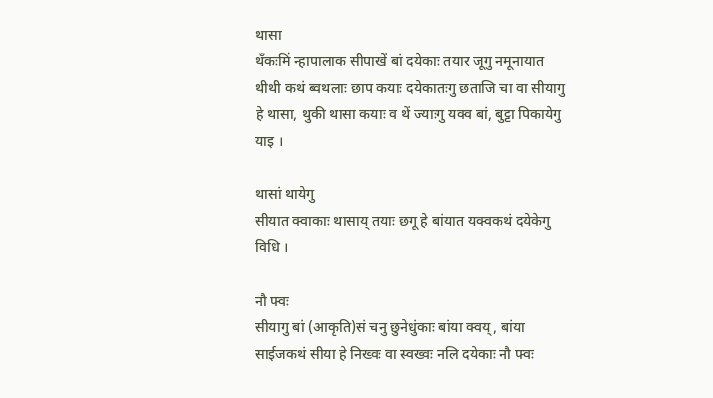थासा
थँकःमिं न्हापालाक सीपाखें बां दयेकाः तयार जूगु नमूनायात थीथी कथं ब्वथलाः छाप कयाः दयेकातःगु छताजि चा वा सीयागु हे थासा, थुकी थासा कयाः व थें ज्याःगु यक्व बां, बुट्टा पिकायेगु याइ ।

थासां थायेगु
सीयात क्वाकाः थासाय् तयाः छगू हे बांयात यक्वकथं दयेकेगु विधि ।

नौ फ्वः
सीयागु बां (आकृति)सं चनु छुनेधुंकाः बांया क्वय्, बांया साईजकथं सीया हे निख्वः वा स्वख्वः नलि दयेकाः नौ फ्वः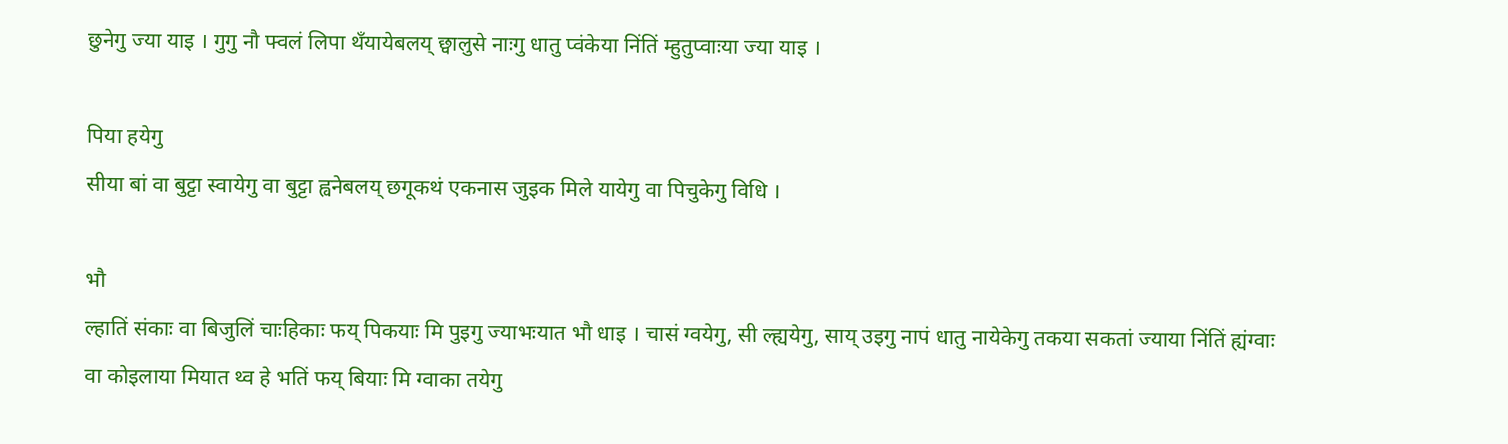छुनेगु ज्या याइ । गुगु नौ फ्वलं लिपा थँयायेबलय् छ्वालुसे नाःगु धातु प्वंकेया निंतिं म्हुतुप्वाःया ज्या याइ ।

पिया हयेगु
सीया बां वा बुट्टा स्वायेगु वा बुट्टा ह्वनेबलय् छगूकथं एकनास जुइक मिले यायेगु वा पिचुकेगु विधि ।

भौ
ल्हातिं संकाः वा बिजुलिं चाःहिकाः फय् पिकयाः मि पुइगु ज्याभःयात भौ धाइ । चासं ग्वयेगु, सी ल्ह्ययेगु, साय् उइगु नापं धातु नायेकेगु तकया सकतां ज्याया निंतिं ह्यंग्वाः वा कोइलाया मियात थ्व हे भतिं फय् बियाः मि ग्वाका तयेगु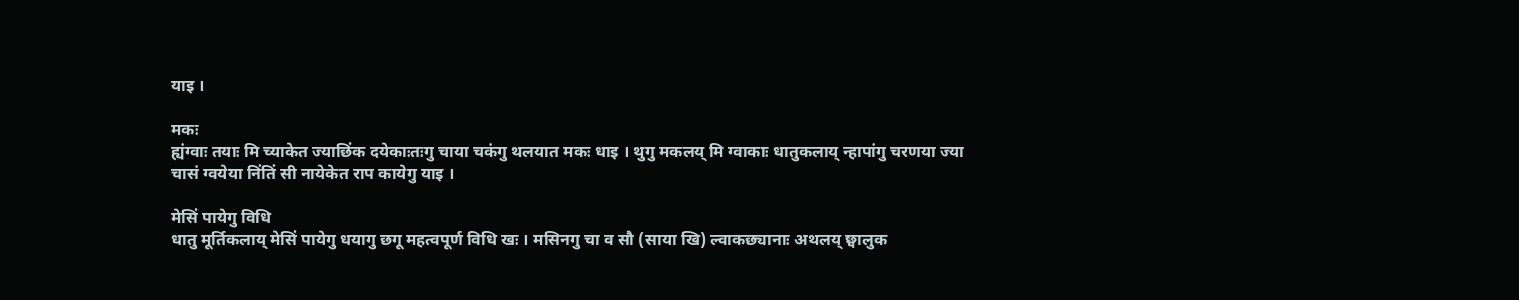याइ ।

मकः
ह्यंग्वाः तयाः मि च्याकेत ज्याछिंक दयेकाःतःगु चाया चकंगु थलयात मकः धाइ । थुगु मकलय् मि ग्वाकाः धातुकलाय् न्हापांगु चरणया ज्या चासं ग्वयेया निंतिं सी नायेकेत राप कायेगु याइ ।

मेसिं पायेगु विधि
धातु मूर्तिकलाय् मेसिं पायेगु धयागु छगू महत्वपूर्ण विधि खः । मसिनगु चा व सौ (साया खि) ल्वाकछ्यानाः अथलय् छ्वालुक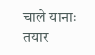चाले यानाः तयार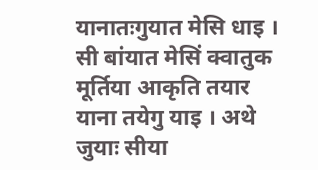यानातःगुयात मेसि धाइ । सी बांयात मेसिं क्वातुक मूर्तिया आकृति तयार याना तयेगु याइ । अथे जुयाः सीया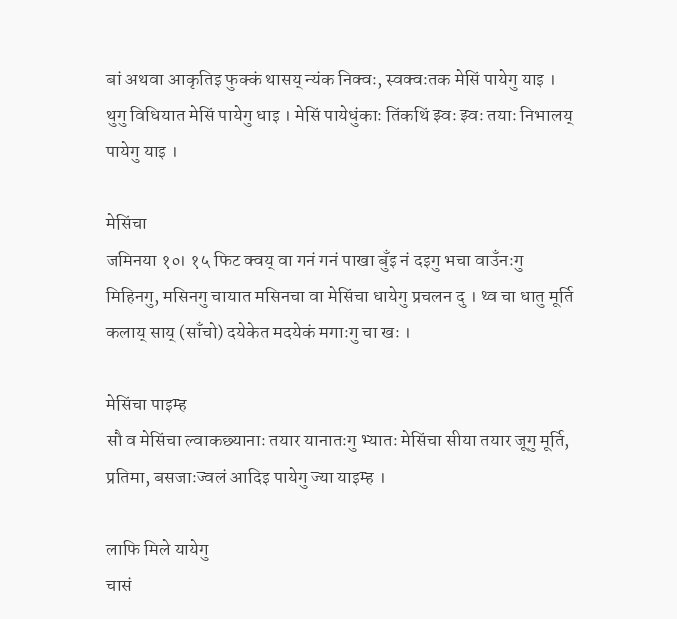बां अथवा आकृतिइ फुक्कं थासय् न्यंक निक्वः, स्वक्वःतक मेसिं पायेगु याइ । थुगु विधियात मेसिं पायेगु धाइ । मेसिं पायेधुंकाः तिंकथिं झ्वः झ्वः तयाः निभालय् पायेगु याइ ।

मेसिंचा
जमिनया १०। १५ फिट क्वय् वा गनं गनं पाखा बुँइ नं दइगु भचा वाउँनःगु मिहिनगु, मसिनगु चायात मसिनचा वा मेसिंचा धायेगु प्रचलन दु । थ्व चा धातु मूर्ति कलाय् साय् (साँचो) दयेकेत मदयेकं मगाःगु चा खः ।

मेसिंचा पाइम्ह
सौ व मेसिंचा ल्वाकछ्यानाः तयार यानातःगु भ्यातः मेसिंचा सीया तयार जूगु मूर्ति, प्रतिमा, बसजाःज्वलं आदिइ पायेगु ज्या याइम्ह ।

लाफि मिले यायेगु
चासं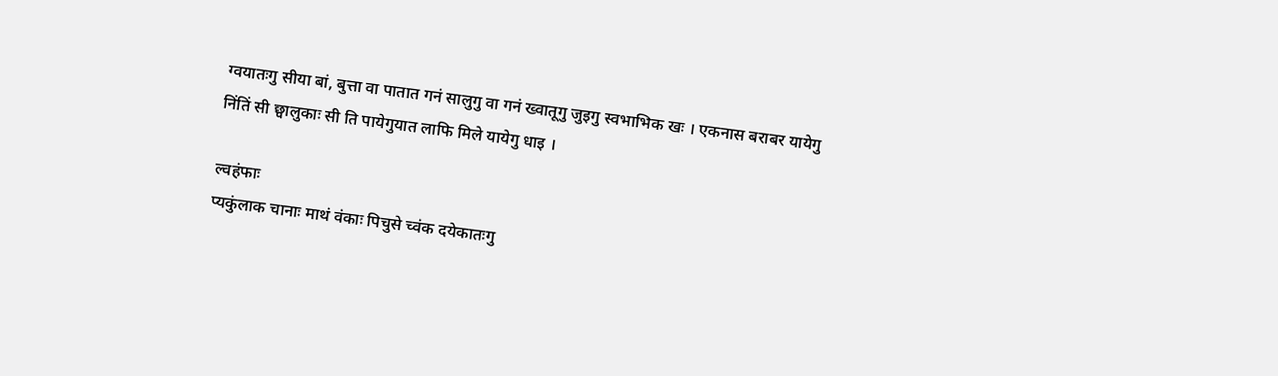ग्वयातःगु सीया बां, बुत्ता वा पातात गनं सालुगु वा गनं ख्वातूगु जुइगु स्वभाभिक खः । एकनास बराबर यायेगु निंतिं सी छ्वालुकाः सी ति पायेगुयात लाफि मिले यायेगु धाइ ।

ल्वहंफाः
प्यकुंलाक चानाः माथं वंकाः पिचुसे च्वंक दयेकातःगु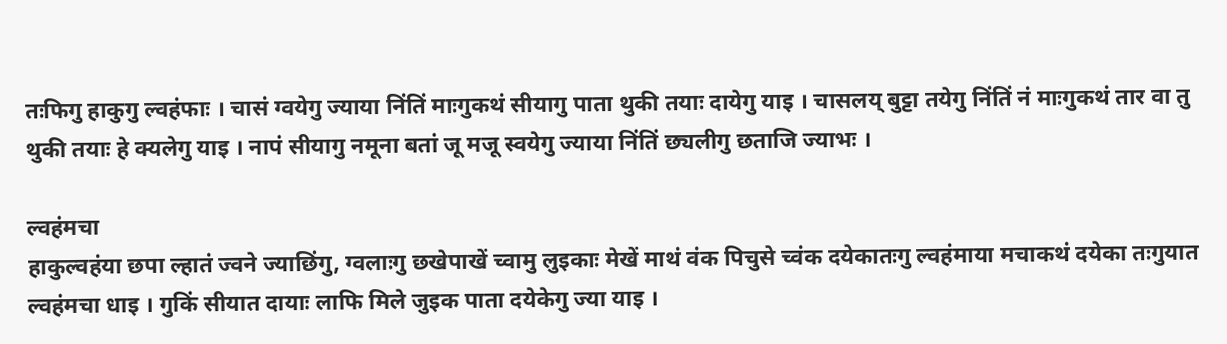तःफिगु हाकुगु ल्वहंफाः । चासं ग्वयेगु ज्याया निंतिं माःगुकथं सीयागु पाता थुकी तयाः दायेगु याइ । चासलय् बुट्टा तयेगु निंतिं नं माःगुकथं तार वा तु थुकी तयाः हे क्यलेगु याइ । नापं सीयागु नमूना बतां जू मजू स्वयेगु ज्याया निंतिं छ्यलीगु छताजि ज्याभः ।

ल्वहंमचा
हाकुल्वहंया छपा ल्हातं ज्वने ज्याछिंगु, ग्वलाःगु छखेपाखें च्वामु लुइकाः मेखें माथं वंक पिचुसे च्वंक दयेकातःगु ल्वहंमाया मचाकथं दयेका तःगुयात ल्वहंमचा धाइ । गुकिं सीयात दायाः लाफि मिले जुइक पाता दयेकेगु ज्या याइ ।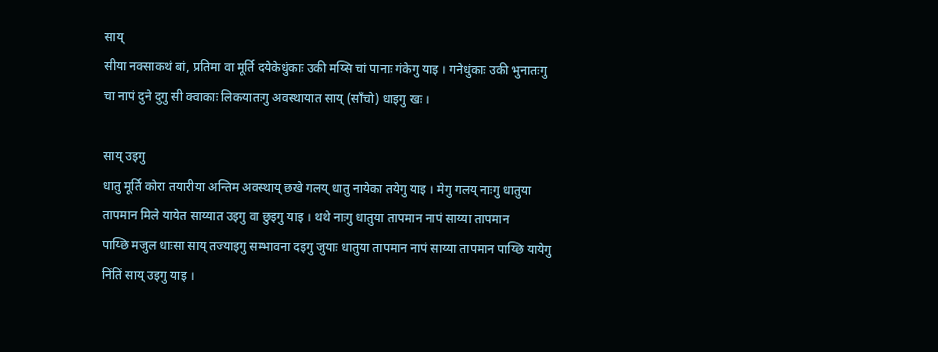साय्
सीया नक्साकथं बां, प्रतिमा वा मूर्ति दयेकेधुंकाः उकी मय्सि चां पानाः गंकेगु याइ । गनेधुंकाः उकी भुनातःगु चा नापं दुने दुगु सी क्वाकाः लिकयातःगु अवस्थायात साय् (साँचो) धाइगु खः ।

साय् उइगु
धातु मूर्ति कोरा तयारीया अन्तिम अवस्थाय् छखे गलय् धातु नायेका तयेगु याइ । मेगु गलय् नाःगु धातुया तापमान मिले यायेत साय्यात उइगु वा छुइगु याइ । थथे नाःगु धातुया तापमान नापं साय्या तापमान
पाय्छि मजुल धाःसा साय् तज्याइगु सम्भावना दइगु जुयाः धातुया तापमान नापं साय्या तापमान पाय्छि यायेगु निंतिं साय् उइगु याइ ।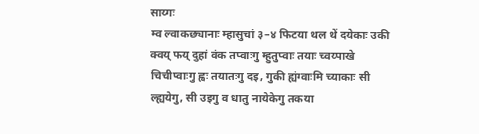साय्गः
म्व ल्वाकछ्यानाः म्हासुचां ३–४ फिटया थल थें दयेकाः उकी क्वय् फय् दुहां वंक तप्वाःगु म्हुतुप्वाः तयाः च्वय्पाखे चिचीप्वाःगु ह्वः तयातःगु दइ, गुकी ह्यंग्वाःमि च्याकाः सी ल्ह्ययेगु, सी उइगु व धातु नायेकेगु तकया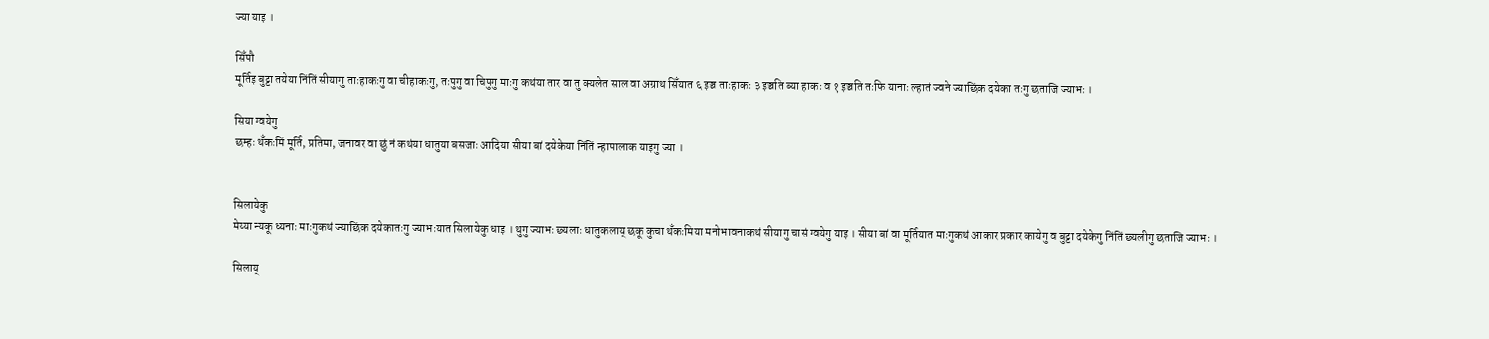ज्या याइ ।

सिँपौ
मूर्तिइ बुट्टा तयेया निंतिं सीयागु ताःहाकःगु वा चीहाकःगु, तःपुगु वा चिपुगु माःगु कथंया तार वा तु क्यलेत साल वा अग्राथ सिँयात ६ इञ्च ताःहाकः ३ इञ्चति ब्या हाकः व १ इञ्चति तःफि यानाः ल्हातं ज्वने ज्याछिंक दयेका तःगु छताजि ज्याभः ।

सिया ग्वयेगु
छम्हः थँकःमिं मूर्ति, प्रतिमा, जनावर वा छुं नं कथंया धातुया बसजाः आदिया सीया बां दयेकेया निंतिं न्हापालाक याइगु ज्या ।


सिलायेकु
मेय्या न्यकू ध्यनाः माःगुकथं ज्याछिंक दयेकातःगु ज्याभःयात सिलायेकु धाइ । थुगु ज्याभः छ्यलाः धातुकलाय् छकू कुचा थँकःमिया मनोभावनाकथं सीयागु चासं ग्वयेगु याइ । सीया बां वा मूर्तियात माःगुकथं आकार प्रकार कायेगु व बुट्टा दयेकेगु निंतिं छ्यलीगु छताजि ज्याभः ।

सिलाय्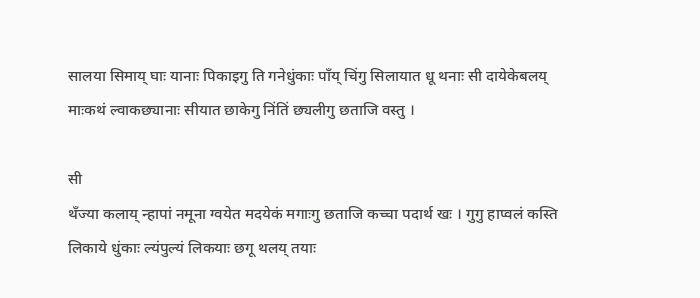सालया सिमाय् घाः यानाः पिकाइगु ति गनेधुंकाः पाँय् चिंगु सिलायात धू थनाः सी दायेकेबलय् माःकथं ल्वाकछ्यानाः सीयात छाकेगु निंतिं छ्यलीगु छताजि वस्तु ।

सी
थँज्या कलाय् न्हापां नमूना ग्वयेत मदयेकं मगाःगु छताजि कच्चा पदार्थ खः । गुगु हाप्वलं कस्ति लिकाये धुंकाः ल्यंपुल्यं लिकयाः छगू थलय् तयाः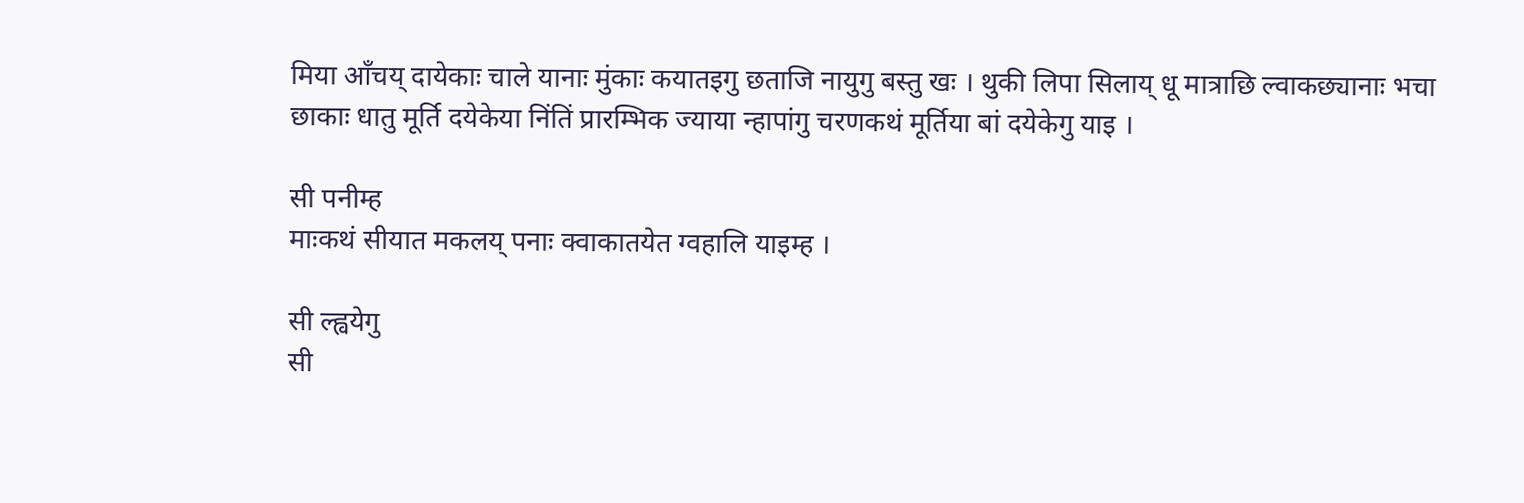मिया आँचय् दायेकाः चाले यानाः मुंकाः कयातइगु छताजि नायुगु बस्तु खः । थुकी लिपा सिलाय् धू मात्राछि ल्वाकछ्यानाः भचा छाकाः धातु मूर्ति दयेकेया निंतिं प्रारम्भिक ज्याया न्हापांगु चरणकथं मूर्तिया बां दयेकेगु याइ ।

सी पनीम्ह
माःकथं सीयात मकलय् पनाः क्वाकातयेत ग्वहालि याइम्ह ।

सी ल्ह्वयेगु
सी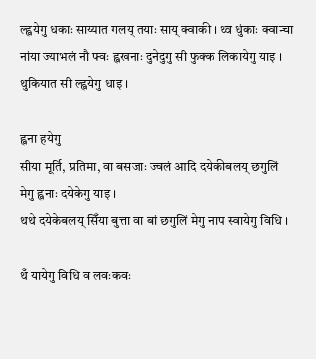ल्ह्वयेगु धकाः साय्यात गलय् तयाः साय् क्वाकी । थ्व धुंकाः क्वान्चा नांया ज्याभलं नौ फ्वः ह्वखनाः दुनेदुगु सी फुक्क लिकायेगु याइ । थुकियात सी ल्ह्वयेगु धाइ ।

ह्वना हयेगु
सीया मूर्ति, प्रतिमा, वा बसजाः ज्वलं आदि दयेकीबलय् छगुलिं मेगु ह्वनाः दयेकेगु याइ ।
थथे दयेकेबलय् सिँया बुत्ता वा बां छगुलिं मेगु नाप स्वायेगु विधि ।

थँ यायेगु विधि व लवःकवः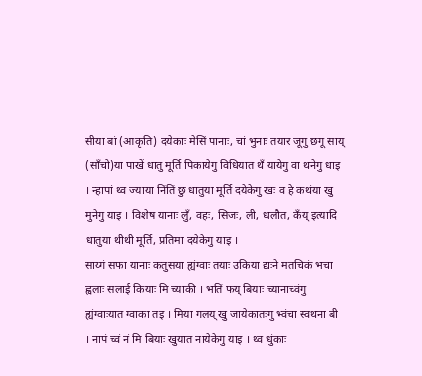सीया बां (आकृति) दयेकाः मेसिं पानाः, चां भुनाः तयार जूगु छगू साय् (साँचो)या पाखें धातु मूर्ति पिकायेगु विधियात थँ यायेगु वा थनेगु धाइ । न्हापां थ्व ज्याया निंतिं छु धातुया मूर्ति दयेकेगु खः व हे कथंया खु मुनेगु याइ । विशेष यानाः लुँ, वहः, सिजः, ली, धलौत, कँय् इत्यादि धातुया थीथी मूर्ति, प्रतिमा दयेकेगु याइ ।
साय्गं सफा यानाः कतुसया ह्यंग्वाः तयाः उकिया द्यःने मतचिकं भचा ह्वलाः सलाई कियाः मि च्याकी । भतिं फय् बियाः च्यानाच्वंगु ह्यंग्वाःयात ग्वाका तइ । मिया गलय् खु जायेकातःगु भ्वंचा स्वथना बी । नापं च्वं नं मि बियाः खुयात नायेकेगु याइ । थ्व धुंकाः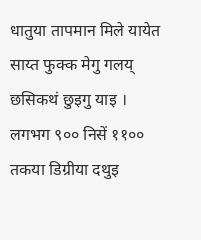धातुया तापमान मिले यायेत साय्त फुक्क मेगु गलय् छसिकथं छुइगु याइ । लगभग ९०० निसें ११०० तकया डिग्रीया दथुइ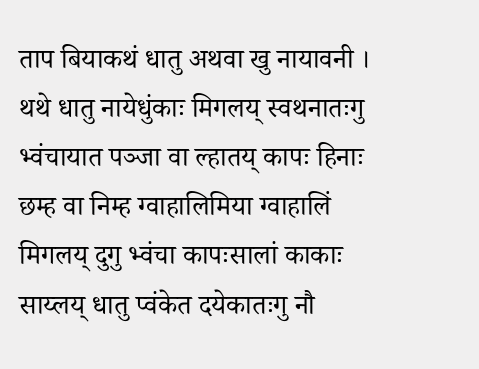ताप बियाकथं धातु अथवा खु नायावनी । थथे धातु नायेधुंकाः मिगलय् स्वथनातःगु भ्वंचायात पञ्जा वा ल्हातय् कापः हिनाः छम्ह वा निम्ह ग्वाहालिमिया ग्वाहालिं मिगलय् दुगु भ्वंचा कापःसालां काकाः
साय्लय् धातु प्वंकेत दयेकातःगु नौ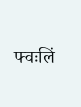फ्वःलिं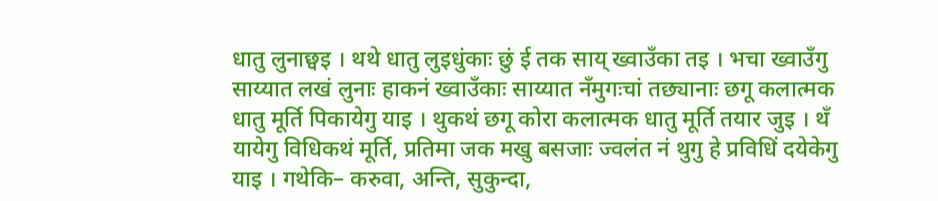धातु लुनाछ्वइ । थथे धातु लुइधुंकाः छुं ई तक साय् ख्वाउँका तइ । भचा ख्वाउँगु साय्यात लखं लुनाः हाकनं ख्वाउँकाः साय्यात नँमुगःचां तछ्यानाः छगू कलात्मक धातु मूर्ति पिकायेगु याइ । थुकथं छगू कोरा कलात्मक धातु मूर्ति तयार जुइ । थँ यायेगु विधिकथं मूर्ति, प्रतिमा जक मखु बसजाः ज्वलंत नं थुगु हे प्रविधिं दयेकेगु याइ । गथेकि– करुवा, अन्ति, सुकुन्दा,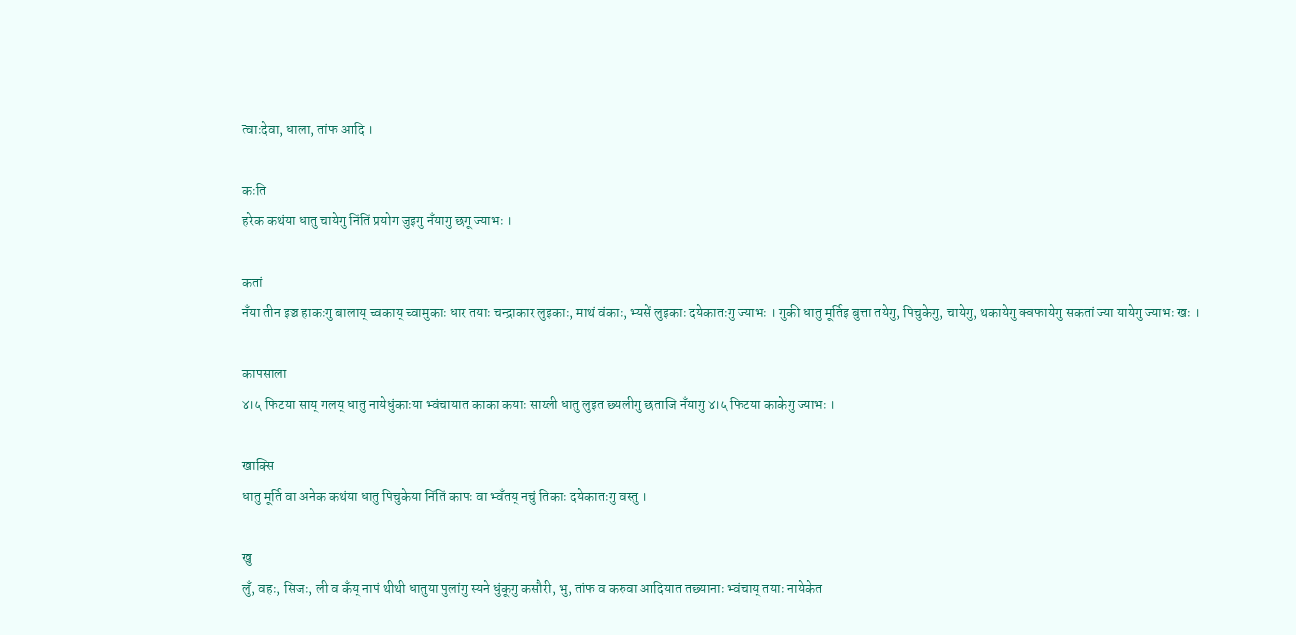त्वाःदेवा, धाला, तांफ आदि ।

कःति
हरेक कथंया धातु चायेगु निंतिं प्रयोग जुइगु नँयागु छगू ज्याभः ।

कतां
नँया तीन इञ्च हाकःगु बालाय् च्वकाय् च्वामुकाः धार तयाः चन्द्राकार लुइकाः, माथं वंकाः, भ्यसें लुइकाः दयेकातःगु ज्याभः । गुकी धातु मूर्तिइ बुत्ता तयेगु, पिचुकेगु, चायेगु, थकायेगु क्वफायेगु सकतां ज्या यायेगु ज्याभः खः ।

कापसाला
४।५ फिटया साय् गलय् धातु नायेधुंकाःया भ्वंचायात काका कयाः साय्ली धातु लुइत छ्यलीगु छताजि नँयागु ४।५ फिटया काकेगु ज्याभः ।

खाक्सि
धातु मूर्ति वा अनेक कथंया धातु पिचुकेया निंतिं कापः वा भ्वँतय् नचुं तिकाः दयेकातःगु वस्तु ।

खु
लुँ, वहः, सिजः, ली व कँय् नापं थीथी धातुया पुलांगु स्यने धुंकूगु कसौरी, भु, तांफ व करुवा आदियात तछ्यानाः भ्वंचाय् तयाः नायेकेत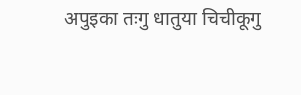अपुइका तःगु धातुया चिचीकूगु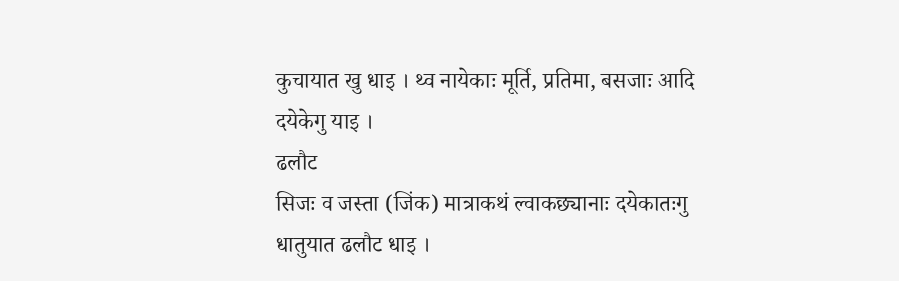कुचायात खु धाइ । थ्व नायेकाः मूर्ति, प्रतिमा, बसजाः आदि दयेकेगु याइ ।
ढलौट
सिजः व जस्ता (जिंक) मात्राकथं ल्वाकछ्यानाः दयेकातःगु धातुयात ढलौट धाइ ।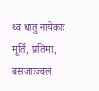थ्व धातु नायेकाः मूर्ति, प्रतिमा, बसजाःज्वलं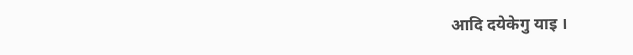आदि दयेकेगु याइ ।